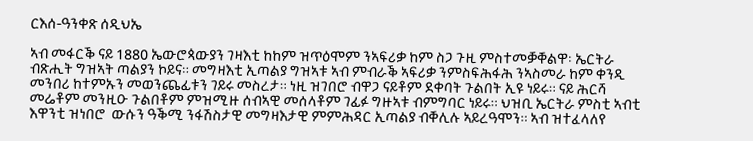ርእሰ-ዓንቀጽ ሰዲህኤ

ኣብ መፋርቕ ናይ 1880 ኤውሮጳውያን ገዛእቲ ከከም ዝጥዕሞም ንኣፍሪቃ ከም ስጋ ጉዚ ምስተመቓቐልዋ፡ ኤርትራ ብጽሒት ግዝኣት ጣልያን ኮይና። መግዛእቲ ኢጣልያ ግዝኣቱ ኣብ ምብራቕ ኣፍሪቃ ንምስፍሕፋሕ ንኣስመራ ከም ቀንዲ መንበሪ ከተምኡን መወንጨፊቱን ገይሩ መስረታ። ነዚ ዝገበሮ ብዋጋ ናይቶም ደቀባት ጉልበት ኢዩ ነይሩ። ናይ ሕርሻ መሬቶም መንዚዑ ጉልበቶም ምዝሚዙ ሰብኣዊ መሰላቶም ገፊፉ ግዙኣቱ ብምግባር ነይሩ። ህዝቢ ኤርትራ ምስቲ ኣብቲ እዋንቲ ዝነበሮ  ውሱን ዓቕሚ ንፋሽስታዊ መግዛእታዊ ምምሕዳር ኢጣልያ ብቐሊሉ ኣይረዓሞን። ኣብ ዝተፈላለየ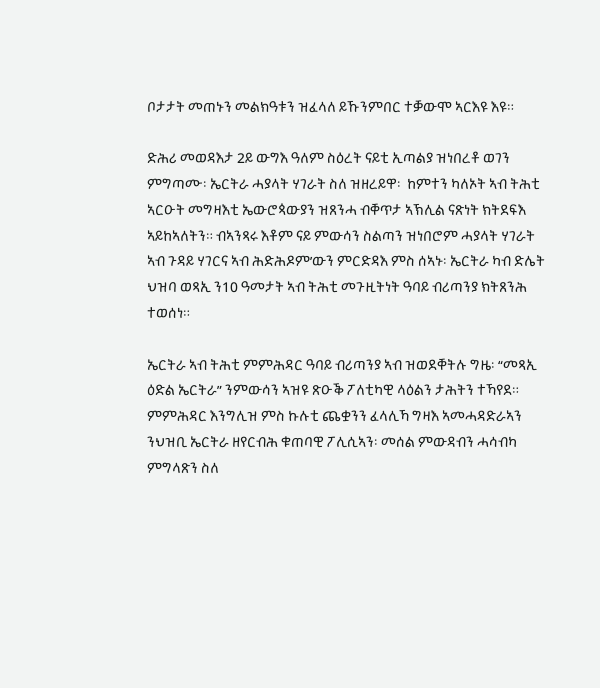ቦታታት መጠኑን መልክዓቱን ዝፈላለ ይኹንምበር ተቓውሞ ኣርእዩ እዩ።

ድሕሪ መወዳእታ 2ይ ውግእ ዓለም ስዕረት ናይቲ ኢጣልያ ዝነበረቶ ወገን ምግጣሙ፡ ኤርትራ ሓያላት ሃገራት ስለ ዝዘረይዋ፡  ከምተን ካለኦት ኣብ ትሕቲ ኣርዑት መግዛእቲ ኤውሮጳውያን ዝጸንሓ ብቐጥታ ኣኽሊል ናጽነት ክትደፍእ ኣይከኣለትን። ብኣንጻሩ እቶም ናይ ምውሳን ስልጣን ዝነበሮም ሓያላት ሃገራት ኣብ ጉዳይ ሃገርና ኣብ ሕድሕዶም’ውን ምርድዳእ ምስ ሰኣኑ፡ ኤርትራ ካብ ድሌት ህዝባ ወጻኢ ን10 ዓመታት ኣብ ትሕቲ መጉዚትነት ዓባይ ብሪጣንያ ክትጸንሕ ተወሰነ።

ኤርትራ ኣብ ትሕቲ ምምሕዳር ዓባይ ብሪጣንያ ኣብ ዝወደቐትሉ ግዜ፡ “መጻኢ ዕድል ኤርትራ” ንምውሳን ኣዝዩ ጽዑቕ ፖለቲካዊ ላዕልን ታሕትን ተኻየደ። ምምሕዳር እንግሊዝ ምስ ኩሉቲ ጨቋንን ፈላሊኻ ግዛእ ኣመሓዳድራኣን  ንህዝቢ ኤርትራ ዘየርብሕ ቁጠባዊ ፖሊሲኣን፡ መሰል ምውዳብን ሓሳብካ ምግላጽን ስለ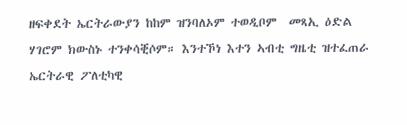ዘፍቀደት ኤርትራውያን ከከም ዝንባለኦም ተወዲቦም  መጻኢ ዕድል ሃገሮም ክውስኑ ተንቀሳቒሶም። እንተኾነ እተን ኣብቲ ግዜቲ ዝተፈጠራ ኤርትራዊ ፖለቲካዊ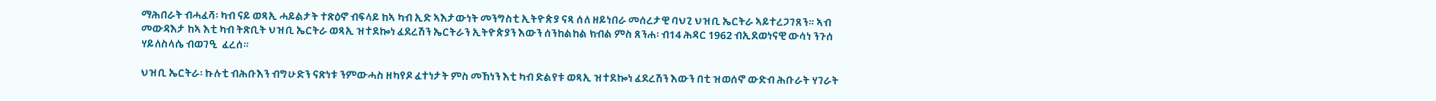ማሕበራት ብሓፈሻ፡ ካብ ናይ ወጻኢ ሓይልታት ተጽዕኖ ብፍላይ ከኣ ካብ ኢድ ኣእታውነት መንግስቲ ኢትዮጵያ ናጻ ሰለ ዘይነበራ መሰረታዊ ባህጊ ህዝቢ ኤርትራ ኣይተረጋገጸን። ኣብ መውዳእታ ከኣ እቲ ካብ ትጽቢት ህዝቢ ኤርትራ ወጻኢ ዝተደኰነ ፈደረሽን ኤርትራን ኢትዮጵያን እውን ሰንከልከል ክብል ምስ ጸንሐ፡ ብ14 ሕዳር 1962 ብኢደወነናዊ ውሳነ ንጉሰ ሃይለስላሴ ብወገዒ  ፈረሰ።

ህዝቢ ኤርትራ፡ ኩሉቲ ብሕቡእን ብግሁድን ናጽነቱ ንምውሓስ ዘካየዶ ፈተነታት ምስ መኸነን እቲ ካብ ድልየቱ ወጻኢ ዝተደኰነ ፈደረሽን እውን በቲ ዝወሰኖ ውድብ ሕቡራት ሃገራት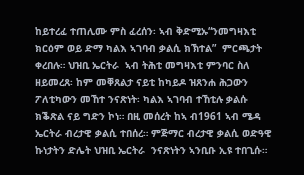ከይተረፈ ተጠሊሙ ምስ ፈረሰን፡ ኣብ ቅድሚኡ“ንመግዛእቲ ክርዕም ወይ ድማ ካልእ ኣገባብ ቃልሲ ክኽተል”  ምርጫታት ቀረበሉ። ህዝቢ ኤርትራ  ኣብ ትሕቲ መግዛእቲ ምንባር ስለ ዘይመረጸ፡ ከም መቐጸልታ ናይቲ ከካይዶ ዝጸንሐ ሕጋውን ፖለቲካውን መኸተ ንናጽነት፡ ካልእ ኣገባብ ተኸቲሉ ቃልሱ ክቕጽል ናይ ግድን ኮነ። በዚ መሰረት ከኣ ብ1961 ኣብ ሜዳ ኤርትራ ብረታዊ ቃልሲ ተበሰረ። ምጅማር ብረታዊ ቃልሲ ወድዓዊ ኩነታትን ድሌት ህዝቢ ኤርትራ  ንናጽነትን ኣንቢቡ ኢዩ ተበጊሱ።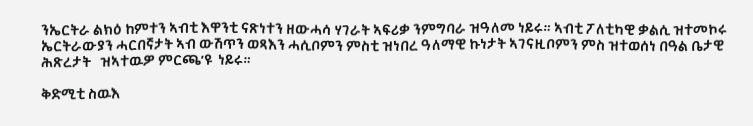ንኤርትራ ልክዕ ከምተን ኣብቲ እዋንቲ ናጽነተን ዘውሓሳ ሃገራት ኣፍሪቃ ንምግባራ ዝዓለመ ነይሩ። ኣብቲ ፖለቲካዊ ቃልሲ ዝተመኮሩ ኤርትራውያን ሓርበኛታት ኣብ ውሽጥን ወጻእን ሓሲቦምን ምስቲ ዝነበረ ዓለማዊ ኩነታት ኣገናዚቦምን ምስ ዝተወሰነ በዓል ቤታዊ ሕጽረታት   ዝኣተዉዎ ምርጫ’ዩ  ነይሩ።

ቅድሚቲ ስዉእ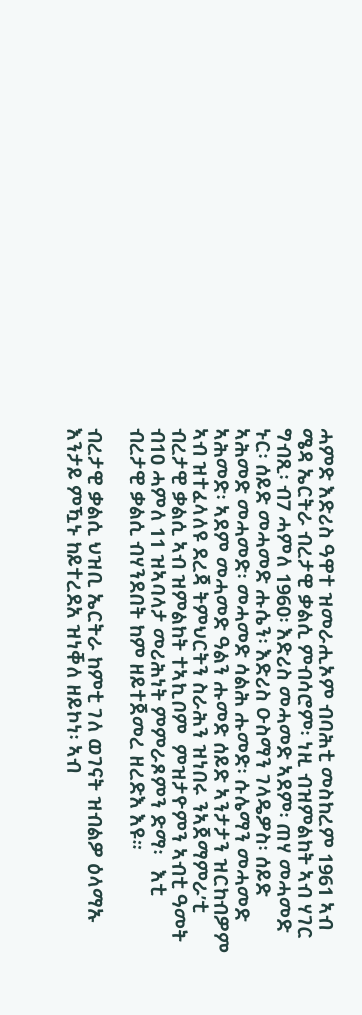ሓምድ እድሪስ ዓዋተ ዝመራሒኦም ብባሕቲ መስከረም 1961 ኣብ ሜዳ ኤርትራ ብረታዊ ቃልሲ ምብሳሮም፡ ነዚ ብዝምልከት ኣብ ሃገር ግብጺ፡ ብ7 ሓምለ 1960፡ እድሪስ መሓመድ ኣደም፡ ጠሃ መሓመድ ኑር፡ ሰይድ መሓመድ ሑሴን፡ እድሪስ ዑስማን ገላዴዎስ፡ ሰይድ ኣሕመድ መሓመድ፡ መሓመድ ሳልሕ ሑመድ፡ ሱሌማን መሓመድ ኣሕመድ፡ ኣደም መሓመድ ዓልን ሑመድ ሰይድ ኣንታታን ዝርከብዎም ኣብ ዝተፈላለዩ ደረጃ ትምህርትን ስራሕን ዝነበሩ ንኣጀማምራ’ቲ ብረታዊ ቃልሲ ኣብ ዝምልከት ተኣኪቦም  ምዝታዮምን ኣብቲ ዓመት ብ10 ሓምለ 11 ዝኣባላታ መሪሕነት ምምራጾምን ድማ፡   እቲ ብረታዊ ቃልሲ ብሃንደበት ከም ዘይተጀመረ ዘረድእ እዩ።

ብረታዊ ቃልሲ ህዝቢ ኤርትራ ከምቲ ገለ ወገናት ዝብልዎ ዕላማኡ እንታይ ምዃኑ ከይተረደአ ዝነቐለ ዘይኮነ፡ ኣብ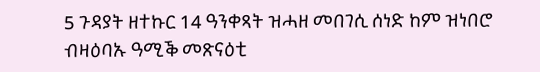5 ጉዳያት ዘተኩር 14 ዓንቀጻት ዝሓዘ መበገሲ ሰነድ ከም ዝነበሮ ብዛዕባኡ ዓሚቕ መጽናዕቲ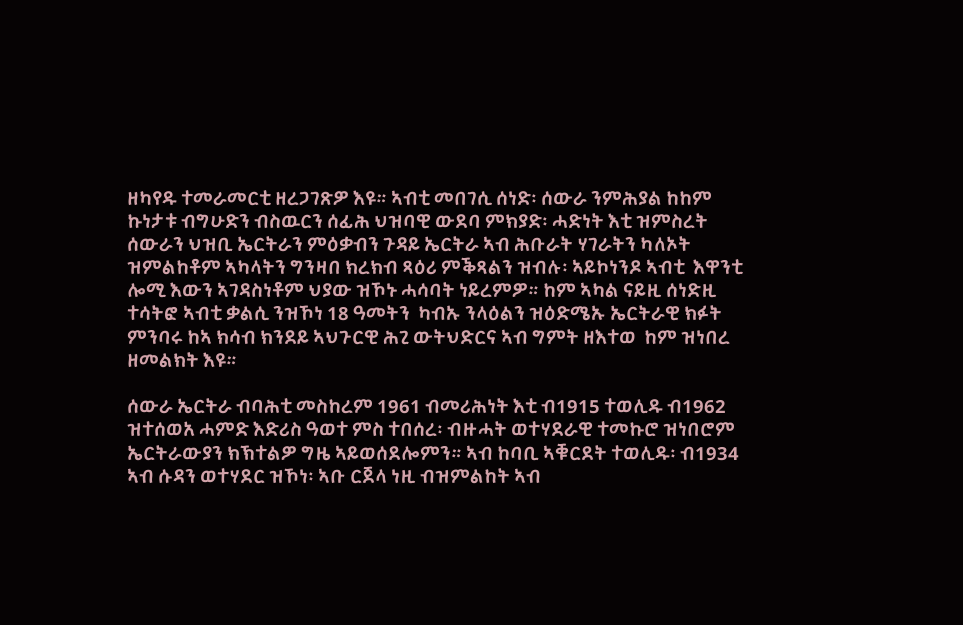ዘካየዱ ተመራመርቲ ዘረጋገጽዎ እዩ። ኣብቲ መበገሲ ሰነድ፡ ሰውራ ንምሕያል ከከም ኩነታቱ ብግሁድን ብስዉርን ሰፊሕ ህዝባዊ ውደባ ምክያድ፡ ሓድነት እቲ ዝምስረት ሰውራን ህዝቢ ኤርትራን ምዕቃብን ጉዳይ ኤርትራ ኣብ ሕቡራት ሃገራትን ካለኦት ዝምልከቶም ኣካላትን ግንዛበ ክረክብ ጻዕሪ ምቕጻልን ዝብሉ፡ ኣይኮነንዶ ኣብቲ  እዋንቲ ሎሚ እውን ኣገዳስነቶም ህያው ዝኾኑ ሓሳባት ነይረምዎ። ከም ኣካል ናይዚ ሰነድዚ ተሳትፎ ኣብቲ ቃልሲ ንዝኾነ 18 ዓመትን  ካብኡ ንላዕልን ዝዕድሜኡ ኤርትራዊ ክፉት ምንባሩ ከኣ ክሳብ ክንደይ ኣህጉርዊ ሕጊ ውትህድርና ኣብ ግምት ዘእተወ  ከም ዝነበረ ዘመልክት እዩ።

ሰውራ ኤርትራ ብባሕቲ መስከረም 1961 ብመሪሕነት እቲ ብ1915 ተወሊዱ ብ1962 ዝተሰወአ ሓምድ እድሪስ ዓወተ ምስ ተበሰረ፡ ብዙሓት ወተሃደራዊ ተመኩሮ ዝነበሮም ኤርትራውያን ክኽተልዎ ግዜ ኣይወሰደሎምን። ኣብ ከባቢ ኣቑርደት ተወሊዱ፡ ብ1934 ኣብ ሱዳን ወተሃደር ዝኾነ፡ ኣቡ ርጀላ ነዚ ብዝምልከት ኣብ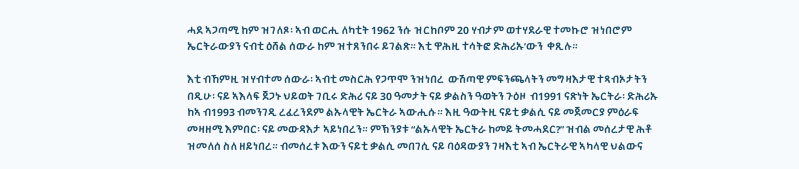ሓደ ኣጋጣሚ ከም ዝገለጾ፡ ኣብ ወርሒ ለካቲት 1962 ንሱ ዝርከቦም 20 ሃብታም ወተሃደራዊ ተመኩሮ ዝነበሮም ኤርትራውያን ናብቲ ዕሸል ሰውራ ከም ዝተጸንበሩ ይገልጽ። እቲ ዋሕዚ ተሳትፎ ድሕሪኡ’ውን  ቀጺሉ።

እቲ ብኸምዚ ዝሃብተመ ሰውራ፡ ኣብቲ መስርሕ የጋጥሞ ንዝነበረ  ውሽጣዊ ምፍንጫላትን መግዛእታዊ ተጻብኦታትን በዲሁ፡ ናይ ኣእላፍ ጀጋኑ ህይወት ገቢሩ ድሕሪ ናይ 30 ዓመታት ናይ ቃልስን ዓወትን ጉዕዞ  ብ1991 ናጽነት ኤርትራ፡ ድሕሪኡ ከኣ ብ1993 ብመንገዲ ረፈረንደም ልኡላዊት ኤርትራ ኣውሒሱ። እዚ ዓውትዚ ናይቲ ቃልሲ ናይ መጀመርያ ምዕራፍ መዛዘሚ እምበር፡ ናይ መውዳእታ ኣይነበረን። ምኽንያቱ “ልኡላዊት ኤርትራ ከመይ ትመሓደር?” ዝብል መሰረታዊ ሕቶ ዝመለሰ ስለ ዘይነበረ። ብመሰረቱ እውን ናይቲ ቃልሲ መበገሲ ናይ ባዕዳውያን ገዛእቲ ኣብ ኤርትራዊ ኣካላዊ ህልውና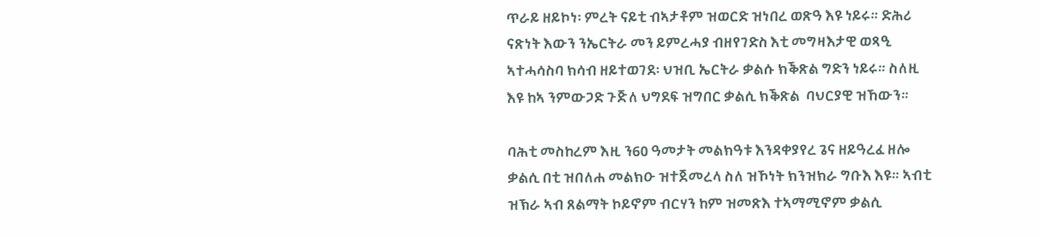ጥራይ ዘይኮነ፡ ምረት ናይቲ ብኣታቶም ዝወርድ ዝነበረ ወጽዓ እዩ ነይሩ። ድሕሪ ናጽነት እውን ንኤርትራ መን ይምረሓያ ብዘየገድስ እቲ መግዛእታዊ ወጻዒ ኣተሓሳስባ ክሳብ ዘይተወገደ፡ ህዝቢ ኤርትራ ቃልሱ ክቕጽል ግድን ነይሩ። ስለዚ እዩ ከኣ ንምውጋድ ጉጅለ ህግደፍ ዝግበር ቃልሲ ክቕጽል  ባህርያዊ ዝኸውን።

ባሕቲ መስከረም እዚ ን60 ዓመታት መልክዓቱ እንዳቀያየረ ጌና ዘይዓረፈ ዘሎ ቃልሲ በቲ ዝበለሐ መልክዑ ዝተጀመረላ ስለ ዝኾነት ክንዝክራ ግቡእ እዩ። ኣብቲ ዝኽራ ኣብ ጸልማት ኮይኖም ብርሃን ከም ዝመጽእ ተኣማሚኖም ቃልሲ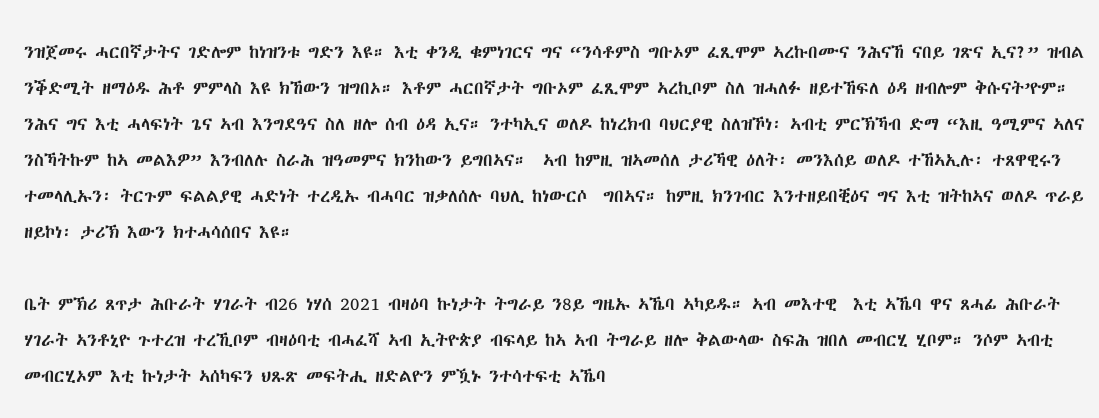ንዝጀመሩ ሓርበኛታትና ገድሎም ከነዝንቱ ግድን እዩ። እቲ ቀንዲ ቁምነገርና ግና “ንሳቶምስ ግቡኦም ፈጺሞም ኣረኩበሙና ንሕናኸ ናበይ ገጽና ኢና?” ዝብል ንቕድሚት ዘማዕዱ ሕቶ ምምላስ እዩ ክኸውን ዝግበኦ። እቶም ሓርበኛታት ግቡኦም ፈጺሞም ኣረኪቦም ስለ ዝሓለፉ ዘይተኸፍለ ዕዳ ዘብሎም ቅሱናት’ዮም። ንሕና ግና እቲ ሓላፍነት ጌና ኣብ እንግደዓና ስለ ዘሎ ሰብ ዕዳ ኢና። ንተካኢና ወለዶ ከነረክብ ባህርያዊ ስለዝኾነ፡ ኣብቲ ምርኽኻብ ድማ “እዚ ዓሚምና ኣለና ንስኻትኩም ከኣ መልእዎ” እንብለሉ ስራሕ ዝዓመምና ክንከውን ይግበኣና።  ኣብ ከምዚ ዝኣመሰለ ታሪኻዊ ዕለት፡ መንእሰይ ወለዶ ተኸኣኢሉ፡ ተጸዋዊሩን ተመላሊኡን፡ ትርጉም ፍልልያዊ ሓድነት ተረዲኡ ብሓባር ዝቃለሰሉ ባህሊ ከነውርሶ  ግበኣና። ከምዚ ክንገብር እንተዘይበቒዕና ግና እቲ ዝትከኣና ወለዶ ጥራይ ዘይኮነ፡ ታሪኽ እውን ክተሓሳሰበና እዩ።

ቤት ምኽሪ ጸጥታ ሕቡራት ሃገራት ብ26 ነሃሰ 2021 ብዛዕባ ኩነታት ትግራይ ን8ይ ግዜኡ ኣኼባ ኣካይዱ። ኣብ መእተዊ  እቲ ኣኼባ ዋና ጸሓፊ ሕቡራት ሃገራት ኣንቶኒዮ ጉተረዝ ተረኺቦም ብዛዕባቲ ብሓፈሻ ኣብ ኢትዮጵያ ብፍላይ ከኣ ኣብ ትግራይ ዘሎ ቅልውላው ስፍሕ ዝበለ መብርሂ ሂቦም። ንሶም ኣብቲ መብርሂኦም እቲ ኩነታት ኣሰካፍን ህጹጽ መፍትሒ ዘድልዮን ምዃኑ ንተሳተፍቲ ኣኼባ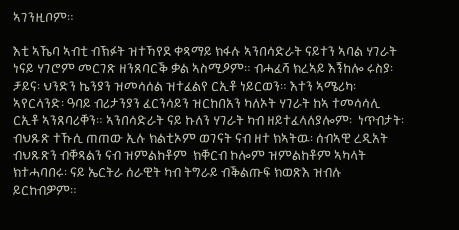ኣገንዚቦም።

እቲ ኣኼባ ኣብቲ ብኽፉት ዝተኻየደ ቀጻማይ ክፋሉ ኣንበሳድራት ናይተን ኣባል ሃገራት ነናይ ሃገሮም መርገጽ ዘንጸባርቕ ቃል ኣስሚዖም። ብሓፈሻ ክረኣይ እኝከሎ ሩስያ፡ ቻይና፡ ህንድን ኬንያን ዝመሳሰል ዝተፈልየ ርኢቶ ነይርወን። እተን ኣሜሪካ፡ ኣየርላንድ፡ ዓባይ ብሪታንያን ፈርንሳይን ዝርከበአን ካለኦት ሃገራት ከኣ ተመሳሳሊ ርኢቶ ኣንጸባሪቐን። ኣንበሳድራት ናይ ኩለን ሃገራት ካብ ዘይተፈላለያሎም፡  ነጥብታት፡ ብህጹጽ ተኹሲ ጠጠው ኢሉ ክልቲኦም ወገናት ናብ ዘተ ክኣትዉ፡ ሰብኣዊ ረዲአት ብህጹጽን ብቐጻልን ናብ ዝምልከቶም  ክቐርብ ኮሎም ዝምልከቶም ኣካላት ክተሓባበሩ፡ ናይ ኤርትራ ሰራዊት ካብ ትግራይ ብቕልጡፍ ክወጽእ ዝብሉ ይርከብዎም።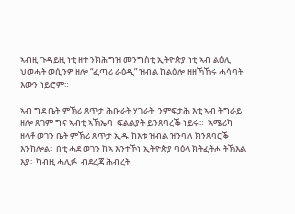ኣብዚ ጉዳይዚ ነቲ ዘተ ንክሕግዝ መንግስቲ ኢትዮጵያ ነቲ ኣብ ልዕሊ ህወሓት ወሲንዎ ዘሎ “ፈጣሪ ራዕዲ” ዝብል ከልዕሎ ዘዘኻኸሩ ሓሳባት እውን ነይሮም።

ኣብ ግደ ቤት ምኽሪ ጸጥታ ሕቡራት ሃገራት  ንምፍታሕ እቲ ኣብ ትግራይ ዘሎ ጸገም ግና ኣብቲ ኣኽኤባ  ፍልልያት ይንጸባረቕ ነይሩ።  ኣሜሪካ ዘላቶ ወገን ቤት ምኽሪ ጸጥታ ኢዱ ከእቱ ዝብል ዝንባለ ክንጸባርቕ እንከሎል፡  በቲ ሓደ ወገን ከኣ እንተኾነ ኢትዮጵያ ባዕላ ክትፈትሖ ትኽእል እያ፡  ካብዚ ሓሊፉ  ብደረጃ ሕብረት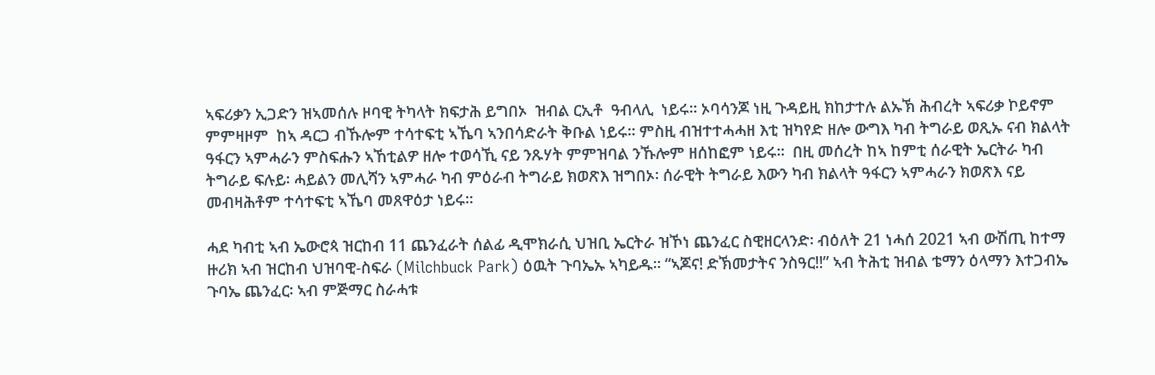ኣፍሪቃን ኢጋድን ዝኣመሰሉ ዞባዊ ትካላት ክፍታሕ ይግበኦ  ዝብል ርኢቶ  ዓብላሊ  ነይሩ። ኦባሳንጆ ነዚ ጉዳይዚ ክከታተሉ ልኡኽ ሕብረት ኣፍሪቃ ኮይኖም ምምዛዞም  ከኣ ዳርጋ ብኹሎም ተሳተፍቲ ኣኼባ ኣንበሳድራት ቅቡል ነይሩ። ምስዚ ብዝተተሓሓዘ እቲ ዝካየድ ዘሎ ውግእ ካብ ትግራይ ወጺኡ ናብ ክልላት ዓፋርን ኣምሓራን ምስፍሑን ኣኸቲልዎ ዘሎ ተወሳኺ ናይ ንጹሃት ምምዝባል ንኹሎም ዘሰከፎም ነይሩ።  በዚ መሰረት ከኣ ከምቲ ሰራዊት ኤርትራ ካብ ትግራይ ፍሉይ፡ ሓይልን መሊሻን ኣምሓራ ካብ ምዕራብ ትግራይ ክወጽእ ዝግበኦ፡ ሰራዊት ትግራይ እውን ካብ ክልላት ዓፋርን ኣምሓራን ክወጽእ ናይ መብዛሕቶም ተሳተፍቲ ኣኼባ መጸዋዕታ ነይሩ።

ሓደ ካብቲ ኣብ ኤውሮጳ ዝርከብ 11 ጨንፈራት ሰልፊ ዲሞክራሲ ህዝቢ ኤርትራ ዝኾነ ጨንፈር ስዊዘርላንድ፡ ብዕለት 21 ነሓሰ 2021 ኣብ ውሽጢ ከተማ ዙሪክ ኣብ ዝርከብ ህዝባዊ-ስፍራ (Milchbuck Park) ዕዉት ጉባኤኡ ኣካይዱ። “ኣጆና! ድኽመታትና ንስዓር!!” ኣብ ትሕቲ ዝብል ቴማን ዕላማን እተጋብኤ ጉባኤ ጨንፈር፡ ኣብ ምጅማር ስራሓቱ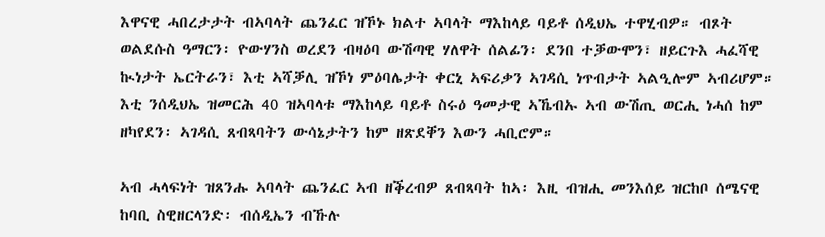እዋናዊ ሓበረታታት ብኣባላት ጨንፈር ዝኾኑ ክልተ ኣባላት ማእከላይ ባይቶ ሰዲህኤ ተዋሂብዎ። ብጾት ወልደሱስ ዓማርን፡ ዮውሃንስ ወረደን ብዛዕባ ውሽጣዊ ሃለዋት ሰልፊን፡ ደንበ ተቓውሞን፣ ዘይርጉእ ሓፈሻዊ ኲነታት ኤርትራን፣ እቲ ኣሻቓሊ ዝኾነ ምዕባሌታት ቀርኒ ኣፍሪቃን ኣገዳሲ ነጥብታት ኣልዒሎም ኣብሪሆም። እቲ ንሰዲህኤ ዝመርሕ 40 ዝኣባላቱ ማእከላይ ባይቶ ስሩዕ ዓመታዊ ኣኼብኡ ኣብ ውሽጢ ወርሒ ነሓሰ ከም ዘካየደን፡ ኣገዳሲ ጸብጻባትን ውሳኔታትን ከም ዘጽደቐን እውን ሓቢሮም።

ኣብ ሓላፍነት ዝጸንሑ ኣባላት ጨንፈር ኣብ ዘቕረብዎ ጸብጻባት ከኣ፡ እዚ ብዝሒ መንእሰይ ዝርከቦ ሰሜናዊ ከባቢ ስዊዘርላንድ፡ ብሰዲኤን ብኹሉ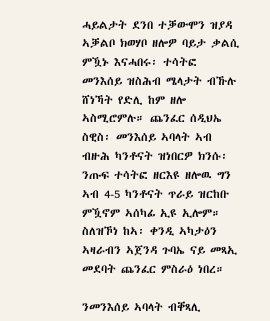ሓይልታት ደንበ ተቓውሞን ዝያዳ  ኣቓልቦ ክወሃቦ ዘሎዎ ባይታ ቃልሲ ምዃኑ እናሓበሩ፡ ተሳትፎ መንእሰይ ዝስሕብ ሜላታት ብኹሉ ሸነኻት የድሊ ከም ዘሎ ኣስሚሮምሉ። ጨንፈር ሰዲህኤ ስዊስ፡ መንእሰይ ኣባላት ኣብ ብዙሕ ካንቶናት ዝነበርዎ ክንሱ፡ ንጡፍ ተሳትፎ ዘርእዩ ዘሎዉ ግን ኣብ 4-5 ካንቶናት ጥራይ ዝርከቡ ምዃኖም ኣሰካፊ ኢዩ ኢሎም። ስለዝኾነ ከኣ፡ ቀንዲ ኣካታዕን  ኣዛራብን ኣጀንዳ ጉባኤ ናይ መጻኢ መደባት ጨንፈር ምስራዕ ነበረ።

ንመንእሰይ ኣባላት ብቐጻሊ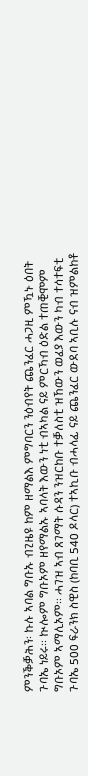ምንቕቓሕን፡ ኩሉ ኣባል ግቡኡ ብጊዜዩ ከም ዘማልእ ምግባርን ንዕብየት ጨንፈር ሓጋዚ ምዃኑ ዕበት ጉባኤ ነይሩ። ኲሎም ግቡኦም ዘየማልኡ ኣባላት እውን ነቲ ብኣካል ናይ ምርኻብ ዕድል ተጠቒሞም ግቡኦም ኣማሊኦም። ሓገዝ ኣብ ጸገማት ሱዳን ንዝርከቡ ተቓለስቲ ዝኸውን ወፈያ እውን ካብ ተሳተፍቲ ጉባኤ 500 ፍራንክ ስዊስ (ከባቢ 540 ዶላር) ተኣኪቡ ብሓላፊ ናይ ጨንፈር ውደባ ኣቢሉ ናብ ዝምልከቶ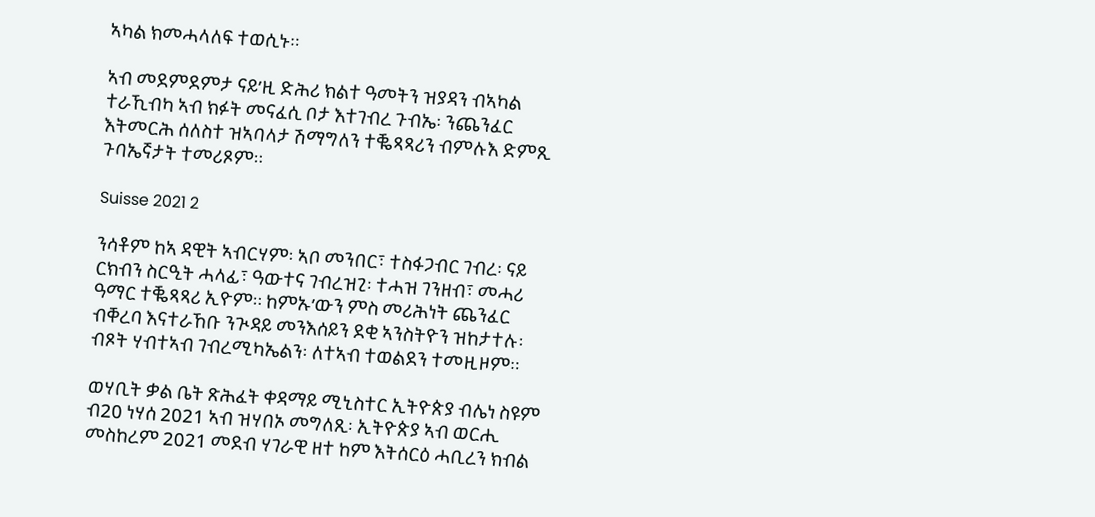ኣካል ክመሓላለፍ ተወሲኑ።

ኣብ መደምደምታ ናይ’ዚ ድሕሪ ክልተ ዓመትን ዝያዳን ብኣካል ተራኺብካ ኣብ ክፉት መናፈሲ ቦታ እተገብረ ጉብኤ፡ ንጨንፈር እትመርሕ ሰለስተ ዝኣባላታ ሽማግለን ተቘጻጻሪን ብምሉእ ድምጺ ጉባኤኛታት ተመሪጾም።

Suisse 2021 2

ንሳቶም ከኣ ዳዊት ኣብርሃም፡ ኣቦ መንበር፣ ተስፋጋብር ገብረ፡ ናይ ርክብን ስርዒት ሓላፊ፣ ዓውተና ገብረዝጊ፡ ተሓዝ ገንዘብ፣ መሓሪ ዓማር ተቘጻጻሪ ኢዮም። ከምኡ’ውን ምስ መሪሕነት ጨንፈር ብቐረባ እናተራኸቡ ንጒዳይ መንእሰይን ደቂ ኣንስትዮን ዝከታተሉ፡ ብጾት ሃብተኣብ ገብረሚካኤልን፡ ለተኣብ ተወልደን ተመዚዞም።

ወሃቢት ቃል ቤት ጽሕፈት ቀዳማይ ሚኒስተር ኢትዮጵያ ብሌነ ስዩም ብ20 ነሃሰ 2021 ኣብ ዝሃበኦ መግለጺ፡ ኢትዮጵያ ኣብ ወርሒ መስከረም 2021 መደብ ሃገራዊ ዘተ ከም እትሰርዕ ሓቢረን ክብል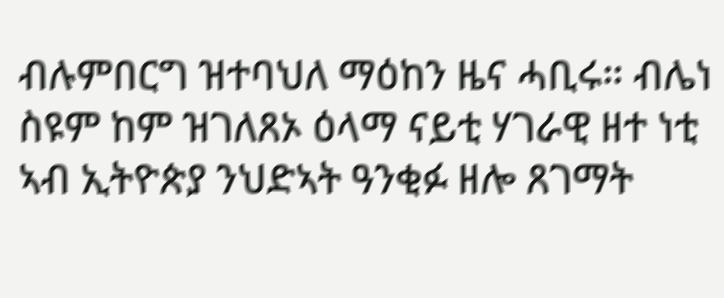ብሉምበርግ ዝተባህለ ማዕከን ዜና ሓቢሩ። ብሌነ ስዩም ከም ዝገለጸኦ ዕላማ ናይቲ ሃገራዊ ዘተ ነቲ ኣብ ኢትዮጵያ ንህድኣት ዓንቂፉ ዘሎ ጸገማት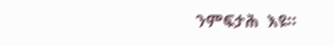ንምፍታሕ  እዩ።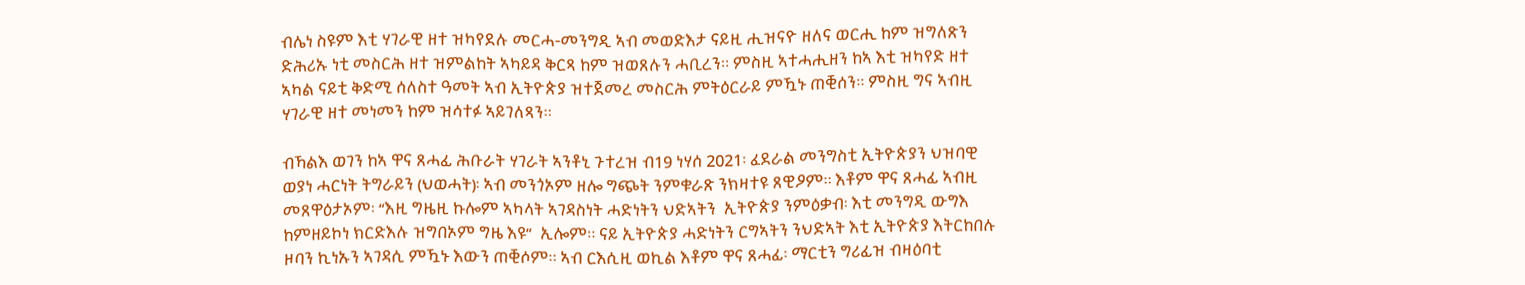ብሌነ ስዩም እቲ ሃገራዊ ዘተ ዝካየደሉ መርሓ-መንግዲ ኣብ መወድእታ ናይዚ ሒዝናዮ ዘለና ወርሒ ከም ዝግለጽን ድሕሪኡ ነቲ መስርሕ ዘተ ዝምልከት ኣካይዳ ቅርጻ ከም ዝወጸሉን ሓቢረን። ምስዚ ኣተሓሒዘን ከኣ እቲ ዝካየድ ዘተ ኣካል ናይቲ ቅድሚ ሰለስተ ዓመት ኣብ ኢትዮጵያ ዝተጀመረ መስርሕ ምትዕርራይ ምዃኑ ጠቒሰን። ምስዚ ግና ኣብዚ ሃገራዊ ዘተ መነመን ከም ዝሳተፉ ኣይገለጻን።

ብኻልእ ወገን ከኣ ዋና ጸሓፊ ሕቡራት ሃገራት ኣንቶኒ ጉተረዝ ብ19 ነሃሰ 2021፡ ፈደራል መንግስቲ ኢትዮጵያን ህዝባዊ ወያነ ሓርነት ትግራይን (ህወሓት)፡ ኣብ መንጎኦም ዘሎ ግጭት ንምቁራጽ ንክዛተዩ ጸዊዖም። እቶም ዋና ጸሓፊ ኣብዚ መጸዋዕታኦም፡ “እዚ ግዜዚ ኩሎም ኣካላት ኣገዳስነት ሓድነትን ህድኣትን  ኢትዮጵያ ንምዕቃብ፡ እቲ መንግዲ ውግእ ከምዘይኮነ ክርድእሉ ዝግበኦም ግዜ እዩ”  ኢሎም። ናይ ኢትዮጵያ ሓድነትን ርግኣትን ንህድኣት እቲ ኢትዮጵያ እትርከበሉ ዞባን ኪነኡን ኣገዳሲ ምዃኑ እውን ጠቒሶም። ኣብ ርእሲዚ ወኪል እቶም ዋና ጸሓፊ፡ ማርቲን ግሪፊዝ ብዛዕባቲ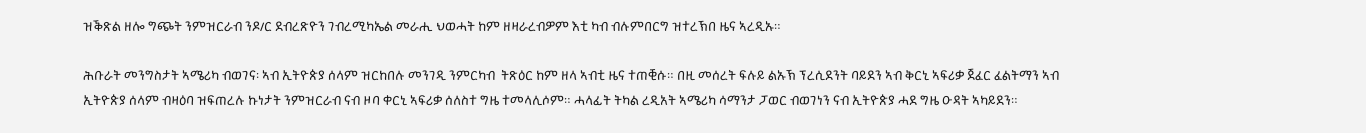ዝቕጽል ዘሎ ግጭት ንምዝርራብ ንዶ/ር ደብረጽዮን ገብረሚካኤል መራሒ ህወሓት ከም ዘዛራረብዎም እቲ ካብ ብሉምበርግ ዝተረኽበ ዜና ኣረዲኡ።

ሕቡራት መንግስታት ኣሜሪካ ብወገና፡ ኣብ ኢትዮጵያ ሰላም ዝርከበሉ መንገዲ ንምርካብ  ትጽዕር ከም ዘላ ኣብቲ ዜና ተጠቒሱ። በዚ መሰረት ፍሉይ ልኡኽ ፕረሲደንት ባይደን ኣብ ቅርኒ ኣፍሪቃ ጀፈር ፈልትማን ኣብ ኢትዮጵያ ሰላም ብዛዕባ ዝፍጠረሉ ኩነታት ንምዝርራብ ናብ ዞባ ቀርኒ ኣፍሪቃ ሰለስተ ግዜ ተመላሊሶም። ሓላፊት ትካል ረዲአት ኣሜሪካ ሳማንታ ፓወር ብወገነን ናብ ኢትዮጵያ ሓደ ግዜ ዑዳት ኣካይደን።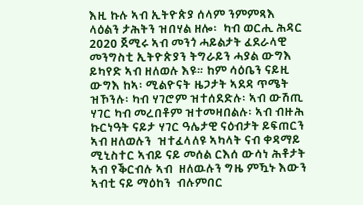እዚ ኩሉ ኣብ ኢትዮጵያ ሰላም ንምምጻእ ላዕልን ታሕትን ዝበሃል ዘሎ፡  ካብ ወርሒ ሕዳር 2020 ጀሚሩ ኣብ መንጎ ሓይልታት ፈደራላዊ መንግስቲ ኢትዮጵያን ትግራይን ሓያል ውግእ ይካየድ ኣብ ዘለወሉ እዩ። ከም ሳዕቤን ናይዚ ውግእ ከኣ፡ ሚልዮናት ዜጋታት ኣደዳ ጥሜት ዝኾንሉ፡ ካብ ሃገሮም ዝተሰደድሉ፡ ኣብ ውሽጢ ሃገር ካብ መረበቶም ዝተመዛበልሉ፡ ኣብ ብዙሕ ኩርነዓት ናይታ ሃገር ዓሌታዊ ናዕብታት ይፍጠርን ኣብ ዘለወሉን  ዝተፈላለዩ ኣካላት ናብ ቀዳማይ ሚኒስተር ኣብይ ናይ መሰል ርእሰ ውሳነ ሕቶታት ኣብ የቕርብሉ ኣብ  ዘለዉሉን ግዜ ምዃኑ እውን ኣብቲ ናይ ማዕከን  ብሉምበር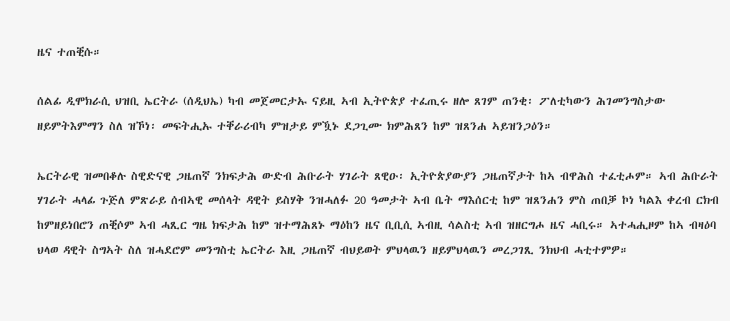ዜና ተጠቒሱ።

ሰልፊ ዲሞክራሲ ህዝቢ ኤርትራ (ሰዲህኤ) ካብ መጀመርታኡ ናይዚ ኣብ ኢትዮጵያ ተፈጢሩ ዘሎ ጸገም ጠንቂ፡ ፖለቲካውን ሕገመንግስታው ዘይምትእምማን ስለ ዝኾነ፡ መፍትሒኡ ተቐራሪብካ ምዝታይ ምዃኑ ደጋጊሙ ክምሕጸን ከም ዝጸንሐ ኣይዝንጋዕን።

ኤርትራዊ ዝመበቆሉ ስዊድናዊ ጋዜጠኛ ንክፍታሕ ውድብ ሕቡራት ሃገራት ጸዊዑ፡ ኢትዮጵያውያን ጋዜጠኛታት ከኣ ብዋሕስ ተፈቲሖም። ኣብ ሕቡራት ሃገራት ሓላፊ ጉጅለ ምጽራይ ሰብኣዊ መሰላት ዳዊት ይስሃቅ ንዝሓለፉ 20 ዓመታት ኣብ ቤት ማእሰርቲ ከም ዝጸንሐን ምስ ጠበቓ ኮነ ካልእ ቀረብ ርክብ ከምዘይነበሮን ጠቒሶም ኣብ ሓጺር ግዜ ክፍታሕ ከም ዝተማሕጸኑ ማዕከን ዜና ቢቢሲ ኣብዚ ሳልስቲ ኣብ ዝዘርግሖ ዜና ሓቢሩ። ኣተሓሒዞም ከኣ ብዛዕባ ህላወ ዳዊት ስግኣት ስለ ዝሓደሮም መንግስቲ ኤርትራ እዚ ጋዜጠኛ ብህይወት ምህላዉን ዘይምህላዉን መረጋገጺ ንክህብ ሓቲተምዎ።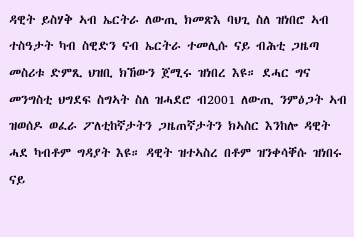ዳዊት ይስሃቅ ኣብ ኤርትራ ለውጢ ክመጽእ ባህጊ ስለ ዝነበሮ ኣብ ተስዓታት ካብ ስዊድን ናብ ኤርትራ ተመሊሱ ናይ ብሕቲ ጋዜጣ መስሪቱ ድምጺ ህዝቢ ክኸውን ጀሚሩ ዝነበረ እዩ። ደሓር ግና መንግስቲ ህግደፍ ስግኣት ስለ ዝሓደሮ ብ2001 ለውጢ ንምዕጋት ኣብ ዝወሰዶ ወፈራ ፖለቲከኛታትን ጋዜጠኛታትን ክኣስር እንከሎ ዳዊት ሓደ ካብቶም ግዳያት እዩ። ዳዊት ዝተኣስረ በቶም ዝንቀሳቐሱ ዝነበሩ ናይ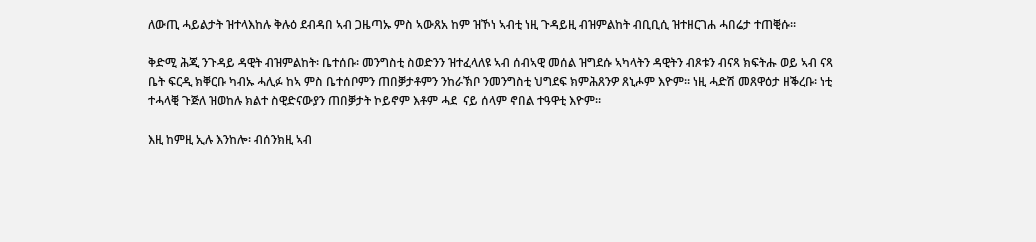ለውጢ ሓይልታት ዝተላእከሉ ቅሉዕ ደብዳበ ኣብ ጋዜጣኡ ምስ ኣውጸአ ከም ዝኾነ ኣብቲ ነዚ ጉዳይዚ ብዝምልከት ብቢቢሲ ዝተዘርገሐ ሓበሬታ ተጠቒሱ።

ቅድሚ ሕጂ ንጉዳይ ዳዊት ብዝምልከት፡ ቤተሰቡ፡ መንግስቲ ስወድንን ዝተፈላለዩ ኣብ ሰብኣዊ መሰል ዝግደሱ ኣካላትን ዳዊትን ብጾቱን ብናጻ ክፍትሑ ወይ ኣብ ናጻ ቤት ፍርዲ ክቐርቡ ካብኡ ሓሊፉ ከኣ ምስ ቤተሰቦምን ጠበቓታቶምን ንከራኽቦ ንመንግስቲ ህግደፍ ክምሕጸንዎ ጸኒሖም እዮም። ነዚ ሓድሽ መጸዋዕታ ዘቕረቡ፡ ነቲ ተሓላቒ ጉጅለ ዝወከሉ ክልተ ስዊድናውያን ጠበቓታት ኮይኖም እቶም ሓደ  ናይ ሰላም ኖበል ተዓዋቲ እዮም።

እዚ ከምዚ ኢሉ እንከሎ፡ ብሰንክዚ ኣብ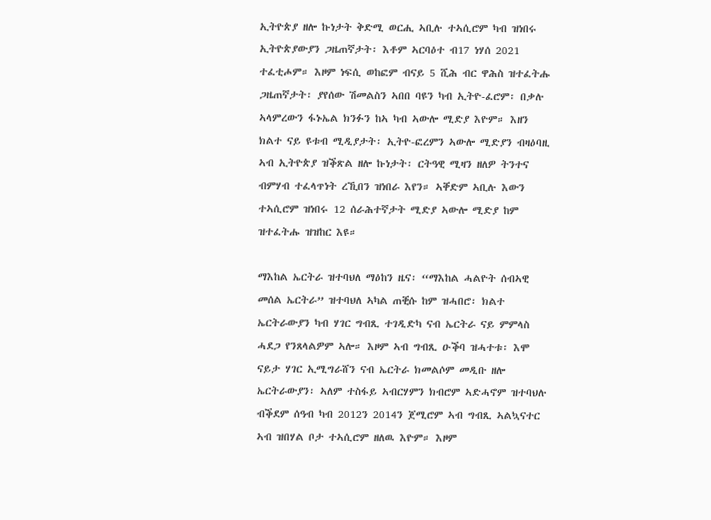ኢትዮጵያ ዘሎ ኩነታት ቅድሚ ወርሒ ኣቢሉ ተኣሲሮም ካብ ዝነበሩ ኢትዮጵያውያን ጋዜጠኛታት፡ እቶም ኣርባዕተ ብ17 ነሃሰ 2021 ተፈቲሖም። እዞም ነፍሲ ወከፎም ብናይ 5 ሺሕ ብር ዋሕስ ዝተፈትሑ ጋዜጠኛታት፡ ያየሰው ሽመልስን ኣበበ ባዩን ካብ ኢትዮ-ፈሮም፡ በቃሉ ኣላምረውን ፋኑኤል ክንፉን ከኣ ካብ ኣውሎ ሚድያ እዮም። እዘን ክልተ ናይ ዩቱብ ሚዲያታት፡ ኢትዮ-ፎረምን ኣውሎ ሚድያን ብዛዕባዚ ኣብ ኢትዮጵያ ዝቕጽል ዘሎ ኩነታት፡ ርትዓዊ ሚዛን ዘለዎ ትንተና ብምሃብ ተፈላጥነት ረኺበን ዝነበራ እየን። ኣቐድም ኣቢሉ እውን  ተኣሲሮም ዝነበሩ 12 ሰራሕተኛታት ሚድያ ኣውሎ ሚድያ ከም ዝተፈትሑ ዝዝከር እዩ።

ማእከል ኤርትራ ዝተባህለ ማዕከን ዜና፡ “ማእከል ሓልዮት ሰብኣዊ መሰል ኤርትራ” ዝተባህለ ኣካል ጠቒሱ ከም ዝሓበሮ፡ ክልተ ኤርትራውያን ካብ ሃገር ግብጺ ተገዲድካ ናብ ኤርትራ ናይ ምምላስ ሓደጋ የንጸላልዎም ኣሎ። እዞም ኣብ ግብጺ ዑቕባ ዝሓተቱ፡ እሞ ናይታ ሃገር ኢሚግራሸን ናብ ኤርትራ ክመልሶም መዲቡ ዘሎ ኤርትራውያን፡ ኣለም ተስፋይ ኣብርሃምን ክብሮም ኣድሓኖም ዝተባህሉ ብቕደም ሰዓብ ካብ 2012ን 2014ን ጀሚሮም ኣብ ግብጺ ኣልኳናተር ኣብ ዝበሃል ቦታ ተኣሲሮም ዘለዉ እዮም። እዞም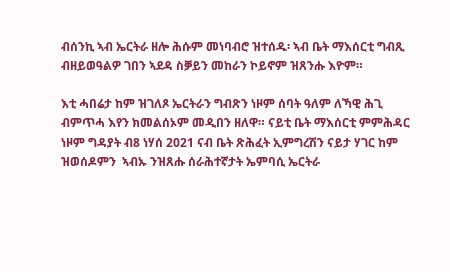ብሰንኪ ኣብ ኤርትራ ዘሎ ሕሱም መነባብሮ ዝተሰዱ፡ ኣብ ቤት ማእሰርቲ ግብጺ ብዘይወዓልዎ ገበን ኣደዳ ስቓይን መከራን ኮይኖም ዝጸንሑ እዮም።

እቲ ሓበሬታ ከም ዝገለጾ ኤርትራን ግብጽን ነዞም ሰባት ዓለም ለኻዊ ሕጊ ብምጥሓ እየን ክመልሰኦም መዲበን ዘለዋ። ናይቲ ቤት ማእሰርቲ ምምሕዳር ነዞም ግዳያት ብ8 ነሃሰ 2021 ናብ ቤት ጽሕፈት ኢምግረሽን ናይታ ሃገር ከም ዝወሰዶምን  ኣብኡ ንዝጸሑ ሰራሕተኛታት ኤምባሲ ኤርትራ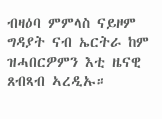ብዛዕባ ምምላስ ናይዞም ግዳያት ናብ ኤርትራ ከም ዝሓበርዎምን እቲ ዜናዊ ጸብጻብ ኣረዲኡ።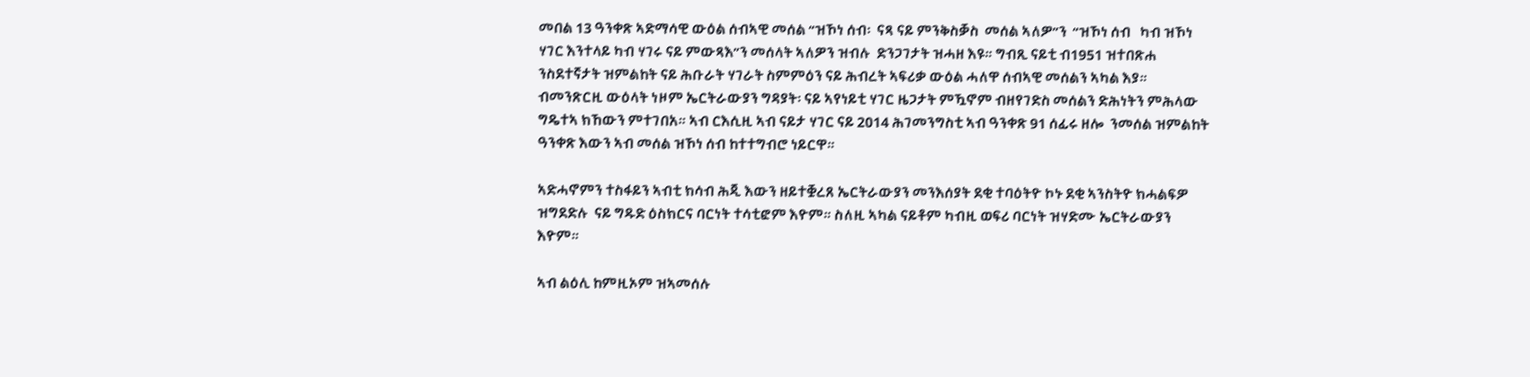መበል 13 ዓንቀጽ ኣድማሳዊ ውዕል ሰብኣዊ መሰል “ዝኾነ ሰብ፡  ናጻ ናይ ምንቅስቓስ  መሰል ኣለዎ”ን  “ዝኾነ ሰብ   ካብ ዝኾነ ሃገር እንተላይ ካብ ሃገሩ ናይ ምውጻእ”ን መሰላት ኣለዎን ዝብሉ  ድንጋገታት ዝሓዘ እዩ። ግብጺ ናይቲ ብ1951 ዝተበጽሐ ንስደተኛታት ዝምልከት ናይ ሕቡራት ሃገራት ስምምዕን ናይ ሕብረት ኣፍሪቃ ውዕል ሓለዋ ሰብኣዊ መሰልን ኣካል እያ። ብመንጽርዚ ውዕላት ነዞም ኤርትራውያን ግዳያት፡ ናይ ኣየነይቲ ሃገር ዜጋታት ምዃኖም ብዘየገድስ መሰልን ድሕነትን ምሕላው  ግዴተኣ ክኸውን ምተገበአ። ኣብ ርእሲዚ ኣብ ናይታ ሃገር ናይ 2014 ሕገመንግስቲ ኣብ ዓንቀጽ 91 ሰፊሩ ዘሎ  ንመሰል ዝምልከት ዓንቀጽ እውን ኣብ መሰል ዝኾነ ሰብ ከተተግብሮ ነይርዋ።

ኣድሓኖምን ተስፋይን ኣብቲ ክሳብ ሕጂ እውን ዘይተቛረጸ ኤርትራውያን መንእሰያት ደቂ ተባዕትዮ ኮኑ ደቂ ኣንስትዮ ክሓልፍዎ ዝግደድሉ  ናይ ግዱድ ዕስክርና ባርነት ተሳቲፎም እዮም። ስለዚ ኣካል ናይቶም ካብዚ ወፍሪ ባርነት ዝሃድሙ ኤርትራውያን እዮም።

ኣብ ልዕሊ ከምዚኦም ዝኣመሰሉ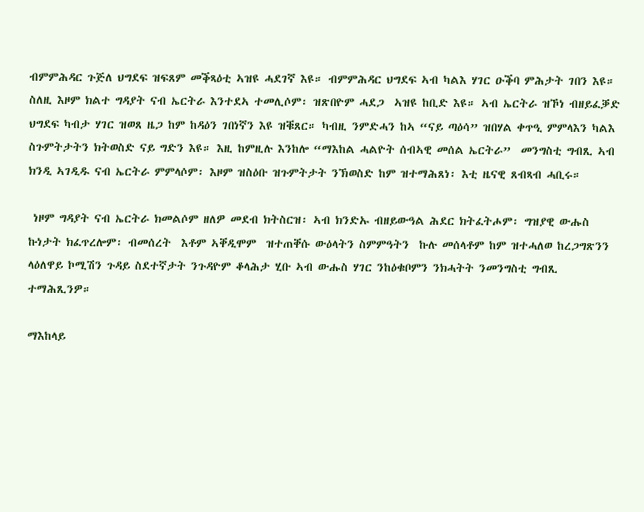ብምምሕዳር ጉጅለ ህግደፍ ዝፍጸም መቕጻዕቲ ኣዝዩ ሓደገኛ እዩ። ብምምሕዳር ህግደፍ ኣብ ካልእ ሃገር ዑቕባ ምሕታት ገበን እዩ። ስለዚ እዞም ክልተ ግዳያት ናብ ኤርትራ እንተደኣ ተመሊሶም፡ ዝጽበዮም ሓደጋ  ኣዝዩ ከቢድ እዩ። ኣብ ኤርትራ ዝኾነ ብዘይፈቓድ ህግደፍ ካብታ ሃገር ዝወጸ ዜጋ ከም ከዳዕን ገበነኛን እዩ ዝቑጸር። ካብዚ ንምድሓን ከኣ “ናይ ጣዕሳ” ዝበሃል ቀጥዒ ምምላእን ካልእ ስጉምትታትን ክትወስድ ናይ ግድን እዩ። እዚ ከምዚሉ እንከሎ “ማእከል ሓልዮት ሰብኣዊ መሰል ኤርትራ”  መንግስቲ ግብጺ ኣብ ክንዲ ኣገዲዱ ናብ ኤርትራ ምምላሶም፡ እዞም ዝስዕቡ ዝጉምትታት ንኽወስድ ከም ዝተማሕጸነ፡ እቲ ዜናዊ ጸብጻብ ሓቢሩ።

 ነዞም ግዳያት ናብ ኤርትራ ክመልሶም ዘለዎ መደብ ክትስርዝ፡ ኣብ ክንድኡ ብዘይውዓል ሕደር ክትፈትሖም፡ ግዝያዊ ውሑስ ኩነታት ክፈጥረሎም፡ ብመሰረት  እቶም ኣቐዲሞም  ዝተጠቐሱ ውዕላትን ስምምዓትን  ኩሉ መሰላቶም ከም ዝተሓለወ ከረጋግጽንን ላዕለዋይ ኮሚሽን ጉዳይ ስደተኛታት ንጉዳዮም ቆላሕታ ሂቡ ኣብ ውሑስ ሃገር ንከዕቁቦምን ንክሓትት ንመንግስቲ ግብጺ ተማሕጺንዎ።

ማእከላይ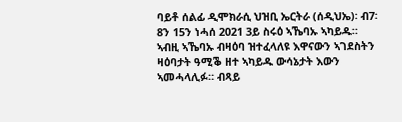ባይቶ ሰልፊ ዲሞክራሲ ህዝቢ ኤርትራ (ሰዲህኤ)፡ ብ7፡ 8ን 15ን ነሓሰ 2021 3ይ ስሩዕ ኣኼባኡ ኣካይዱ። ኣብዚ ኣኼባኡ ብዛዕባ ዝተፈላለዩ እዋናውን ኣገደስትን ዛዕባታት ዓሚቕ ዘተ ኣካይዱ ውሳኔታት እውን ኣመሓላሊፉ። ብጻይ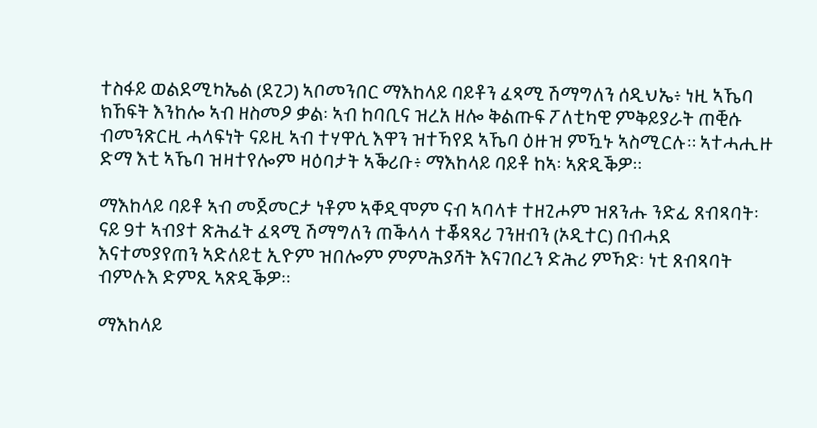ተስፋይ ወልደሚካኤል (ደጊጋ) ኣቦመንበር ማእከላይ ባይቶን ፈጻሚ ሽማግለን ሰዲህኤ፥ ነዚ ኣኼባ ክኸፍት እንከሎ ኣብ ዘስመዖ ቃል፡ ኣብ ከባቢና ዝረአ ዘሎ ቅልጡፍ ፖለቲካዊ ምቅይያራት ጠቒሱ ብመንጽርዚ ሓላፍነት ናይዚ ኣብ ተሃዋሲ እዋን ዝተኻየደ ኣኼባ ዕዙዝ ምዃኑ ኣስሚርሉ። ኣተሓሒዙ ድማ እቲ ኣኼባ ዝዛተየሎም ዛዕባታት ኣቕሪቡ፥ ማእከላይ ባይቶ ከኣ፡ ኣጽዲቕዎ።

ማእከላይ ባይቶ ኣብ መጀመርታ ነቶም ኣቐዲሞም ናብ ኣባላቱ ተዘጊሖም ዝጸንሑ ንድፊ ጸብጻባት፡ ናይ 9ተ ኣብያተ ጽሕፈት ፈጻሚ ሽማግለን ጠቕላላ ተቖጻጻሪ ገንዘብን (ኦዲተር) በብሓደ እናተመያየጠን ኣድለይቲ ኢዮም ዝበሎም ምምሕያሻት እናገበረን ድሕሪ ምኻድ፡ ነቲ ጸብጻባት ብምሉእ ድምጺ ኣጽዲቕዎ።

ማእከላይ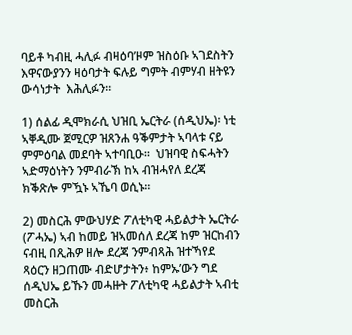ባይቶ ካብዚ ሓሊፉ ብዛዕባ’ዞም ዝስዕቡ ኣገደስትን እዋናውያንን ዛዕባታት ፍሉይ ግምት ብምሃብ ዘትዩን ውሳነታት  እሕሊፉን።

1) ሰልፊ ዲሞክራሲ ህዝቢ ኤርትራ (ሰዲህኤ)፡ ነቲ ኣቐዲሙ ጀሚርዎ ዝጸንሐ ዓቕምታት ኣባላቱ ናይ ምምዕባል መደባት ኣተባቢዑ።  ህዝባዊ ስፍሓትን ኣድማዕነትን ንምብራኽ ከኣ ብዝሓየለ ደረጃ ክቕጽሎ ምዃኑ ኣኼባ ወሲኑ።

2) መስርሕ ምውህሃድ ፖለቲካዊ ሓይልታት ኤርትራ (ፖሓኤ) ኣብ ከመይ ዝኣመሰለ ደረጃ ከም ዝርከብን ናብዚ በጺሕዎ ዘሎ ደረጃ ንምብጻሕ ዝተኻየደ ጻዕርን ዘጋጠሙ ብድሆታትን፥ ከምኡ’ውን ግደ ሰዲህኤ ይኹን መሓዙት ፖለቲካዊ ሓይልታት ኣብቲ መስርሕ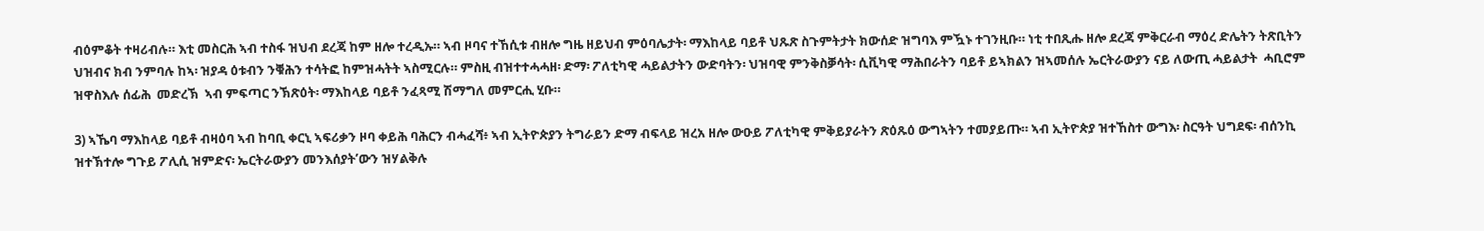ብዕምቆት ተዛሪብሉ። እቲ መስርሕ ኣብ ተስፋ ዝህብ ደረጃ ከም ዘሎ ተረዲኡ። ኣብ ዞባና ተኸሲቱ ብዘሎ ግዜ ዘይህብ ምዕባሌታት፡ ማእከላይ ባይቶ ህጹጽ ስጉምትታት ክውሰድ ዝግባእ ምዃኑ ተገንዚቡ። ነቲ ተበጺሑ ዘሎ ደረጃ ምቅርራብ ማዕረ ድሌትን ትጽቢትን ህዝብና ክብ ንምባሉ ከኣ፡ ዝያዳ ዕቱብን ንቑሕን ተሳትፎ ከምዝሓትት ኣስሚርሉ። ምስዚ ብዝተተሓሓዘ፡ ድማ፡ ፖለቲካዊ ሓይልታትን ውድባትን፡ ህዝባዊ ምንቅስቓሳት፡ ሲቪካዊ ማሕበራትን ባይቶ ይኣክልን ዝኣመሰሉ ኤርትራውያን ናይ ለውጢ ሓይልታት  ሓቢሮም ዝዋስእሉ ሰፊሕ  መድረኽ  ኣብ ምፍጣር ንኽጽዕት፡ ማእከላይ ባይቶ ንፈጻሚ ሽማግለ መምርሒ ሂቡ።

3) ኣኼባ ማእከላይ ባይቶ ብዛዕባ ኣብ ከባቢ ቀርኒ ኣፍሪቃን ዞባ ቀይሕ ባሕርን ብሓፈሻ፥ ኣብ ኢትዮጵያን ትግራይን ድማ ብፍላይ ዝረአ ዘሎ ውዑይ ፖለቲካዊ ምቅይያራትን ጽዕጹዕ ውግኣትን ተመያይጡ። ኣብ ኢትዮጵያ ዝተኸስተ ውግእ፡ ስርዓት ህግደፍ፡ ብሰንኪ ዝተኽተሎ ግጉይ ፖሊሲ ዝምድና፡ ኤርትራውያን መንእሰያት’ውን ዝሃልቅሉ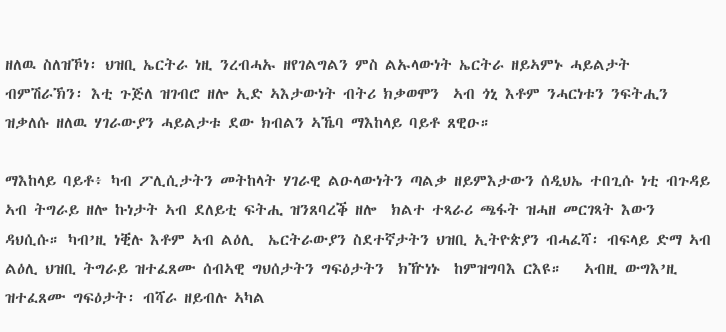ዘለዉ ስለዝኾነ፡ ህዝቢ ኤርትራ ነዚ ንረብሓኡ ዘየገልግልን ምስ ልኡላውነት ኤርትራ ዘይኣምኑ ሓይልታት ብምሽራኽን፡ እቲ ጉጅለ ዝገብሮ ዘሎ ኢድ ኣእታውነት ብትሪ ክቃወሞን  ኣብ ጎኒ እቶም ንሓርነቱን ንፍትሒን ዝቃለሱ ዘለዉ ሃገራውያን ሓይልታቱ ደው ክብልን ኣኼባ ማእከላይ ባይቶ ጸዊዑ።

ማእከላይ ባይቶ፥ ካብ ፖሊሲታትን መትከላት ሃገራዊ ልዑላውነትን ጣልቃ ዘይምእታውን ሰዲህኤ ተበጊሱ ነቲ ብጉዳይ ኣብ ትግራይ ዘሎ ኩነታት ኣብ ደለይቲ ፍትሒ ዝንጸባረቕ ዘሎ  ክልተ ተጻራሪ ጫፋት ዝሓዘ መርገጻት እውን ዳህሲሱ። ካብ’ዚ ነቒሉ እቶም ኣብ ልዕሊ  ኤርትራውያን ስደተኛታትን ህዝቢ ኢትዮጵያን ብሓፈሻ፡ ብፍላይ ድማ ኣብ ልዕሊ ህዝቢ ትግራይ ዝተፈጸሙ ሰብኣዊ ግህሰታትን ግፍዕታትን  ክዅነኑ  ከምዝግባእ ርእዩ።   ኣብዚ ውግእ’ዚ ዝተፈጸሙ ግፍዕታት፡ ብሻራ ዘይብሉ ኣካል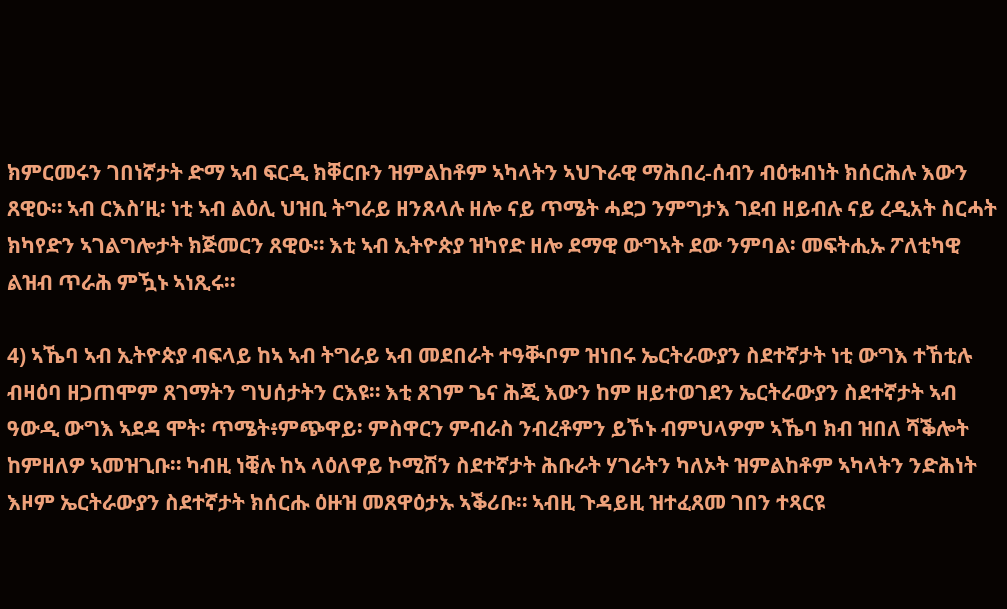ክምርመሩን ገበነኛታት ድማ ኣብ ፍርዲ ክቐርቡን ዝምልከቶም ኣካላትን ኣህጉራዊ ማሕበረ-ሰብን ብዕቱብነት ክሰርሕሉ እውን ጸዊዑ። ኣብ ርእስ’ዚ፡ ነቲ ኣብ ልዕሊ ህዝቢ ትግራይ ዘንጸላሉ ዘሎ ናይ ጥሜት ሓደጋ ንምግታእ ገደብ ዘይብሉ ናይ ረዲአት ስርሓት ክካየድን ኣገልግሎታት ክጅመርን ጸዊዑ። እቲ ኣብ ኢትዮጵያ ዝካየድ ዘሎ ደማዊ ውግኣት ደው ንምባል፡ መፍትሒኡ ፖለቲካዊ ልዝብ ጥራሕ ምዃኑ ኣነጺሩ።

4) ኣኼባ ኣብ ኢትዮጵያ ብፍላይ ከኣ ኣብ ትግራይ ኣብ መደበራት ተዓቚቦም ዝነበሩ ኤርትራውያን ስደተኛታት ነቲ ውግእ ተኸቲሉ ብዛዕባ ዘጋጠሞም ጸገማትን ግህሰታትን ርእዩ። እቲ ጸገም ጌና ሕጂ እውን ከም ዘይተወገደን ኤርትራውያን ስደተኛታት ኣብ ዓውዲ ውግእ ኣደዳ ሞት፡ ጥሜት፥ምጭዋይ፡ ምስዋርን ምብራስ ንብረቶምን ይኾኑ ብምህላዎም ኣኼባ ክብ ዝበለ ሻቕሎት ከምዘለዎ ኣመዝጊቡ። ካብዚ ነቒሉ ከኣ ላዕለዋይ ኮሚሽን ስደተኛታት ሕቡራት ሃገራትን ካለኦት ዝምልከቶም ኣካላትን ንድሕነት እዞም ኤርትራውያን ስደተኛታት ክሰርሑ ዕዙዝ መጸዋዕታኡ ኣቕሪቡ። ኣብዚ ጉዳይዚ ዝተፈጸመ ገበን ተጻርዩ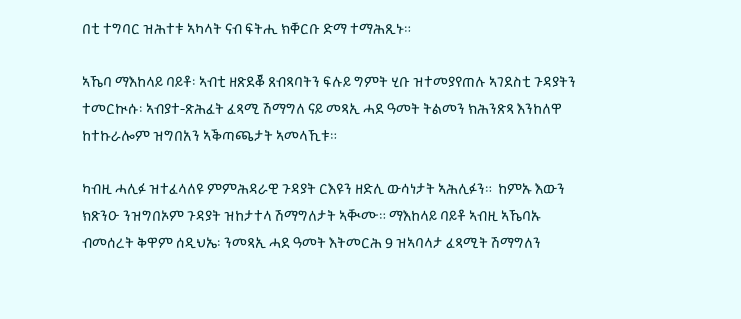በቲ ተግባር ዝሕተቱ ኣካላት ናብ ፍትሒ ክቐርቡ ድማ ተማሕጺኑ።

ኣኼባ ማእከላይ ባይቶ፡ ኣብቲ ዘጽደቖ ጸብጻባትን ፍሉይ ግምት ሂቡ ዝተመያየጠሉ ኣገደስቲ ጉዳያትን ተመርኲሱ፡ ኣብያተ-ጽሕፈት ፈጻሚ ሽማግለ ናይ መጻኢ ሓደ ዓመት ትልመን ክሕንጽጻ እንከለዋ ከተኩራሎም ዝግበአን ኣቕጣጫታት ኣመላኺቱ።

ካብዚ ሓሊፉ ዝተፈላለዩ ምምሕዳራዊ ጉዳያት ርእዩን ዘድሊ ውሳነታት ኣሕሊፉን።  ከምኡ እውን ክጽንዑ ንዝግበኦም ጉዳያት ዝከታተላ ሽማግለታት ኣቚሙ። ማእከላይ ባይቶ ኣብዚ ኣኼባኡ ብመሰረት ቅዋም ሰዲህኤ፡ ንመጻኢ ሓደ ዓመት እትመርሕ 9 ዝኣባላታ ፈጻሚት ሽማግለን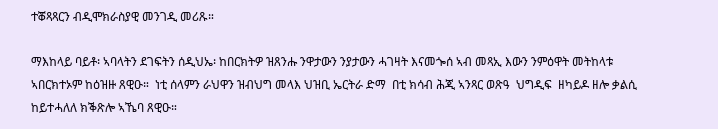ተቖጻጻርን ብዲሞክራስያዊ መንገዲ መሪጹ።

ማእከላይ ባይቶ፡ ኣባላትን ደገፍትን ሰዲህኤ፡ ከበርክትዎ ዝጸንሑ ንዋታውን ንያታውን ሓገዛት እናመጐሰ ኣብ መጻኢ እውን ንምዕዋት መትከላቱ  ኣበርክተኦም ከዕዝዙ ጸዊዑ።  ነቲ ሰላምን ራህዋን ዝብህግ መላእ ህዝቢ ኤርትራ ድማ  በቲ ክሳብ ሕጂ ኣንጻር ወጽዓ  ህግዲፍ  ዘካይዶ ዘሎ ቃልሲ ከይተሓለለ ክቕጽሎ ኣኼባ ጸዊዑ።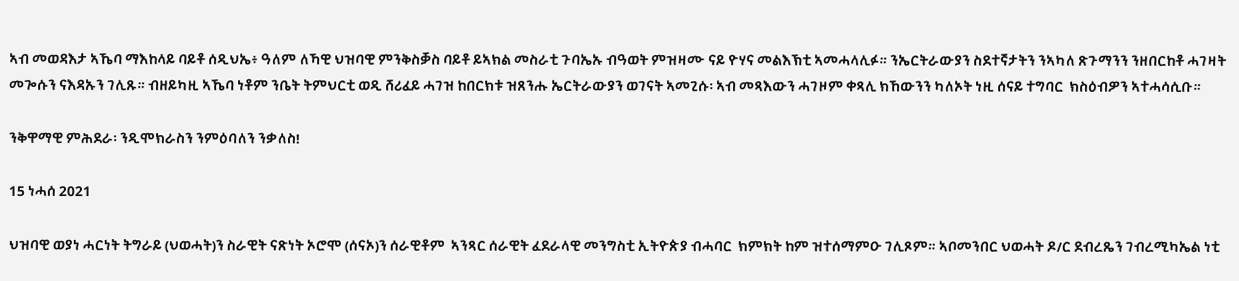ኣብ መወዳእታ ኣኼባ ማእከላይ ባይቶ ሰዲህኤ፥ ዓለም ለኻዊ ህዝባዊ ምንቅስቓስ ባይቶ ይኣክል መስራቲ ጉባኤኡ ብዓወት ምዝዛሙ ናይ ዮሃና መልእኽቲ ኣመሓላሊፉ። ንኤርትራውያን ስደተኛታትን ንኣካለ ጽጉማንን ንዘበርከቶ ሓገዛት መጐሱን ናእዳኡን ገሊጹ። ብዘይካዚ ኣኼባ ነቶም ንቤት ትምህርቲ ወዲ ሸሪፈይ ሓገዝ ከበርክቱ ዝጸንሑ ኤርትራውያን ወገናት ኣመጊሱ፡ ኣብ መጻእውን ሓገዞም ቀጻሊ ክኸውንን ካለኦት ነዚ ሰናይ ተግባር  ክስዕብዎን ኣተሓሳሲቡ።

ንቅዋማዊ ምሕደራ፡ ንዲሞክራስን ንምዕባለን ንቃለስ!

15 ነሓሰ 2021

ህዝባዊ ወያነ ሓርነት ትግራይ (ህወሓት)ን ስራዊት ናጽነት ኦሮሞ (ሰናኦ)ን ሰራዊቶም  ኣንጻር ሰራዊት ፈደራላዊ መንግስቲ ኢትዮጵያ ብሓባር  ክምክት ከም ዝተሰማምዑ ገሊጾም። ኣቦመንበር ህወሓት ዶ/ር ደብረጼን ገብረሚካኤል ነቲ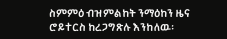ስምምዕ ብዝምልከት ንማዕከን ዜና ሮይተርስ ከረጋግጽሉ እንከለዉ፡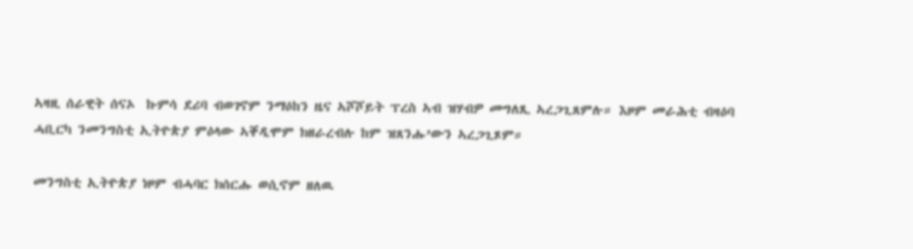ኣዛዚ ሰራዊት ሰናኦ  ኩምሳ ደሪባ ብወገኖም ንማዕከን ዜና ኣሾሾይት ፕረስ ኣብ ዝሃብዎ መግለጺ ኣረጋጊጸምሉ። እዞም መራሕቲ ብዛዕባ ሓቢርካ ንመንግስቲ ኢትዮጵያ ምዕላው ኣቐዲሞም ክዘራረብሉ ከም ዝጸንሑ’ውን ኣረጋጊጾም።

መንግስቲ ኢትዮጵያ ነዞም ብሓባር ክሰርሑ ወሲኖም ዘለዉ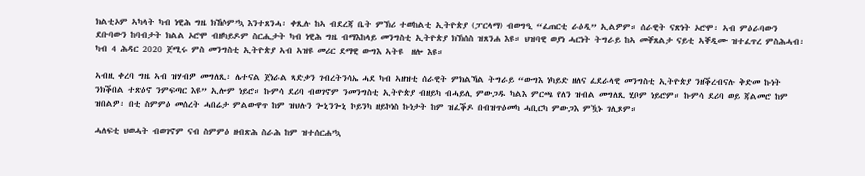ክልቲኦም ኣካላት ካብ ነዊሕ ግዜ ክኸሶም’ኳ እንተጸንሓ፡ ቀጺሉ ከኣ ብደረጃ ቤት ምኽሪ ተወከልቲ ኢትዮጵያ (ፓርላማ) ብወግዒ “ፈጠርቲ ራዕዲ” ኢልዎም። ሰራዊት ናጽነት ኦሮሞ፡ ኣብ ምዕራባውን ደቡባውን ከባብታት ክልል ኦሮሞ ብዘካይዶም ስርሒታት ካብ ነዊሕ ግዜ ብማእከላይ መንግስቲ ኢትዮጵያ ክኽሰስ ዝጸንሐ እዩ። ህዝባዊ ወያነ ሓርነት ትግራይ ከኣ መቐጸልታ ናይቲ ኣቐዲሙ ዝተፈጥረ ምስሕሓብ፡ ካብ 4 ሕዳር 2020 ጀሚሩ ምስ መንግስቲ ኢትዮጵያ ኣብ ኣዝዩ መሪር ደማዊ ውግእ ኣትዩ  ዘሎ እዩ።

ኣብዚ ቀረባ ግዜ ኣብ ዝሃብዎ መግለጺ፡ ሌተናል ጀነራል ጻድቃን ገብረትንሳኤ ሓደ ካብ ኣዘዝቲ ሰራዊት ምክልኻል ትግራይ “ውግእ ነካይድ ዘለና ፈደራላዊ መንግስቲ ኢትዮጵያ ንዘቕረብናሉ ቅድመ ኩነት ንክቕበል ተጽዕኖ ንምፍጣር እዩ” ኢሎም ነይሮ። ኩምሳ ደሪባ ብወገኖም ንመንግስቲ ኢትዮጵያ ብዘይካ ብሓይሊ ምውጋዱ ካልእ ምርጫ የለን ዝብል መግለጺ ሂቦም ነይሮም። ኩምሳ ደሪባ ወይ ጃልመሮ ከም ዝበልዎ፡ በቲ ስምምዕ መሰረት ሓበሬታ ምልውዋጥ ከም ዝህሉን ጐኒንጐኒ ኮይንካ ዘይኮነስ ኩነታት ከም ዝፈቕዶ በብዝጥዕመካ ሓቢርካ ምውጋእ ምዃኑ ገሊጾም።

ሓለፍቲ ህወሓት ብወገኖም ናብ ስምምዕ ዘብጽሕ ስራሕ ከም ዝተሰርሐ’ኳ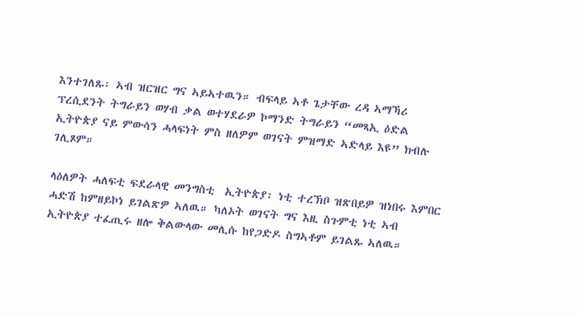እንተገለጹ፡ ኣብ ዝርዝር ግና ኣይኣተዉን። ብፍላይ ኣቶ ጌታቸው ረዳ ኣማኻሪ ፕረሲደንት ትግራይን ወሃብ ቃል ወተሃደራዎ ኮማንድ ትግራይን “መጻኢ ዕድል ኢትዮጵያ ናይ ምውሳን ሓላፍነት ምስ ዘለዎም ወገናት ምዝማድ ኣድላይ እዩ” ክብሉ  ገሊጾም።

ላዕለዎት ሓለፍቲ ፍደራላዊ መንግስቲ  ኢትዮጵያ፡ ነቲ ተረኽቦ ዝጽበይዎ ዝነበሩ እምበር ሓድሽ ከምዘይኮነ ይገልጽዎ ኣለዉ። ካለኦት ወገናት ግና እዚ ስጉምቲ ነቲ ኣብ ኢትዮጵያ ተፈጢሩ ዘሎ ቅልውላው መሊሱ ከየጋድዶ ስግኣቶም ይገልጹ ኣለዉ።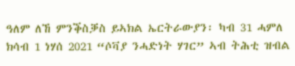ዓለም ለኸ ምንቕስቓስ ይኣክል ኤርትራውያን፡ ካብ 31 ሓምለ ክሳብ 1 ነሃሰ 2021 “ሶቫያ ንሓድነት ሃገር” ኣብ ትሕቲ ዝብል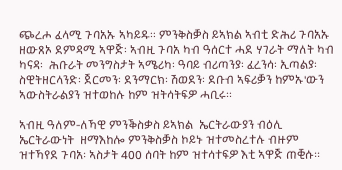ጭረሖ ፈላሚ ጉባአኡ ኣካይዱ። ምንቅስቓስ ይኣክል ኣብቲ ድሕሪ ጉባአኡ ዘውጸኦ ደምዳሚ ኣዋጅ፡ ኣብዚ ጉባአ ካብ ዓሰርተ ሓደ ሃገራት ማለት ካብ ካናዳ፡  ሕቡራት መንግስታት ኣሜሪካ፡ ዓባይ ብሪጣንያ፡ ፈረንሳ፡ ኢጣልያ፡ ስዊትዘርላንድ፡ ጀርመን፡ ደንማርክ፡ ሽወደን፡ ደቡብ ኣፍሪቓን ከምኡ'ውን ኣውስትራልያን ዝተወከሉ ከም ዝትሳትፍዎ ሓቢሩ።

ኣብዚ ዓለም-ለኻዊ ምንቕስቃስ ይኣክል  ኤርትራውያን ብዕሊ ኤርትራውነት  ዘማእከሎ ምንቅስቓስ ኮይኑ ዝተመስረተሉ ብዙም ዝተኻየደ ጉባአ፡ ኣስታት 400 ሰባት ከም ዝተሳተፍዎ እቲ ኣዋጅ ጠቒሱ።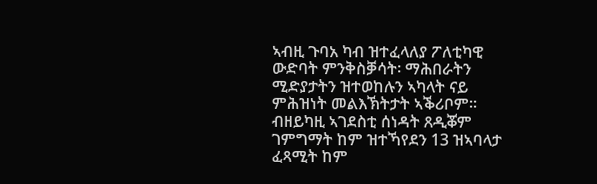ኣብዚ ጉባአ ካብ ዝተፈላለያ ፖለቲካዊ ውድባት ምንቅስቓሳት፡ ማሕበራትን ሚድያታትን ዝተወከሉን ኣካላት ናይ ምሕዝነት መልእኽትታት ኣቕሪቦም። ብዘይካዚ ኣገደስቲ ሰነዳት ጸዲቖም ገምግማት ከም ዝተኻየደን 13 ዝኣባላታ ፈጻሚት ከም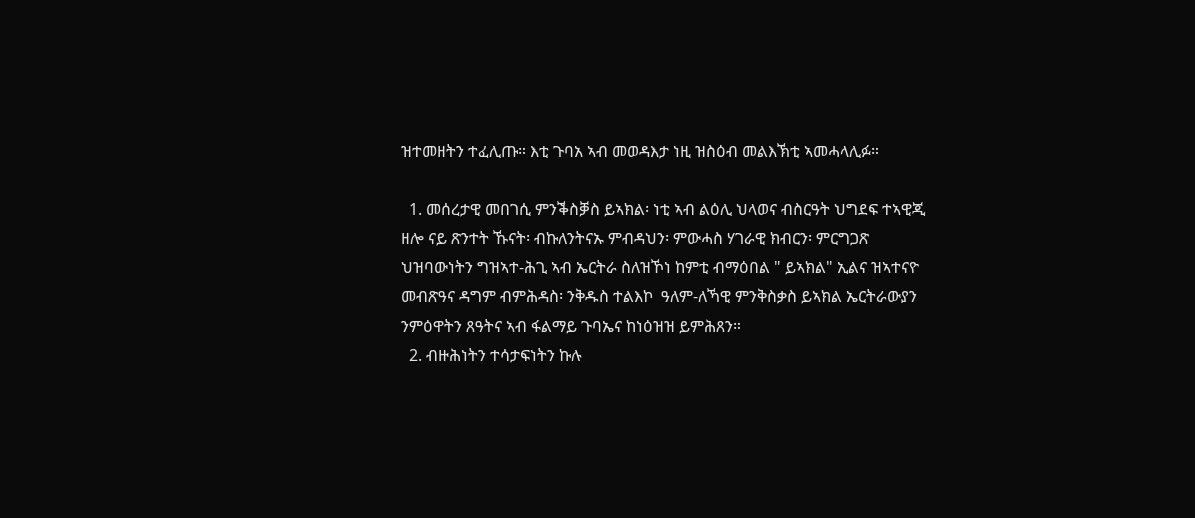ዝተመዘትን ተፈሊጡ። እቲ ጉባአ ኣብ መወዳእታ ነዚ ዝስዕብ መልእኽቲ ኣመሓላሊፉ።

  1. መሰረታዊ መበገሲ ምንቕስቓስ ይኣክል፡ ነቲ ኣብ ልዕሊ ህላወና ብስርዓት ህግደፍ ተኣዊጂ ዘሎ ናይ ጽንተት ኹናት፡ ብኩለንትናኡ ምብዳህን፡ ምውሓስ ሃገራዊ ክብርን፡ ምርግጋጽ ህዝባውነትን ግዝኣተ-ሕጊ ኣብ ኤርትራ ስለዝኾነ ከምቲ ብማዕበል " ይኣክል" ኢልና ዝኣተናዮ መብጽዓና ዳግም ብምሕዳስ፡ ንቅዱስ ተልእኮ  ዓለም-ለኻዊ ምንቅስቃስ ይኣክል ኤርትራውያን ንምዕዋትን ጸዓትና ኣብ ፋልማይ ጉባኤና ከነዕዝዝ ይምሕጸን።
  2. ብዙሕነትን ተሳታፍነትን ኩሉ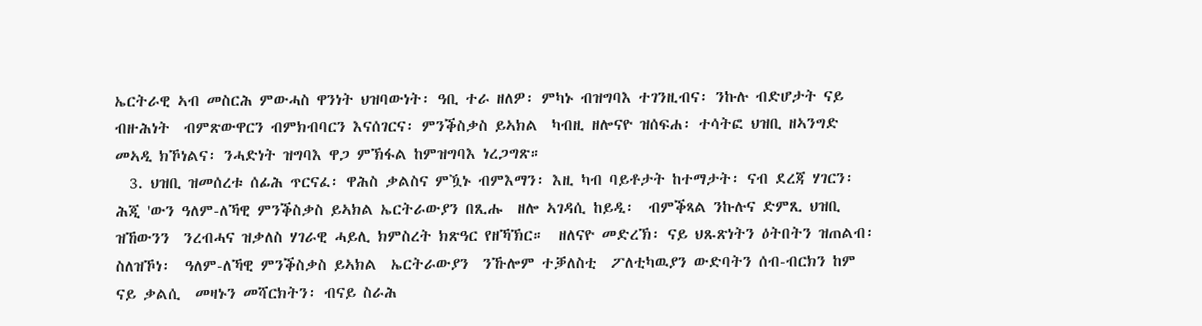ኤርትራዊ ኣብ መስርሕ ምውሓስ ዋንነት ህዝባውነት፡ ዓቢ ተራ ዘለዎ፡ ምካኑ ብዝግባእ ተገንዚብና፡ ንኩሉ ብድሆታት ናይ ብዙሕነት  ብምጽውዋርን ብምክብባርን እናሰገርና፡ ምንቕስቃስ ይኣክል  ካብዚ ዘሎናዮ ዝሰፍሐ፡ ተሳትፎ ህዝቢ ዘኣንግድ መኣዲ ክኾነልና፡ ንሓድነት ዝግባእ ዋጋ ምኽፋል ከምዝግባእ ነረጋግጽ።
  3. ህዝቢ ዝመሰረቱ ሰፊሕ ጥርናፈ፡ ዋሕስ ቃልስና ምዃኑ ብምእማን፡ እዚ ካብ ባይቶታት ከተማታት፡ ናብ ደረጃ ሃገርን፡ ሕጂ 'ውን ዓለም-ለኻዊ ምንቕስቃስ ይኣክል ኤርትራውያን በጺሑ  ዘሎ ኣገዳሲ ከይዲ፡  ብምቕጻል ንኩሉና ድምጺ ህዝቢ ዝኸውንን  ንረብሓና ዝቃለስ ሃገራዊ ሓይሊ ክምስረት ክጽዓር የዘኻኽር።  ዘለናዮ መድረኽ፡ ናይ ህጹጽነትን ዕትበትን ዝጠልብ፡ ስለዝኾነ፡  ዓለም-ለኻዊ ምንቕስቃስ ይኣክል  ኤርትራውያን  ንኹሎም ተቓለስቲ  ፖለቲካዉያን ውድባትን ሰብ-ብርክን ከም ናይ ቃልሲ  መዛኑን መሻርክትን፡ ብናይ ስራሕ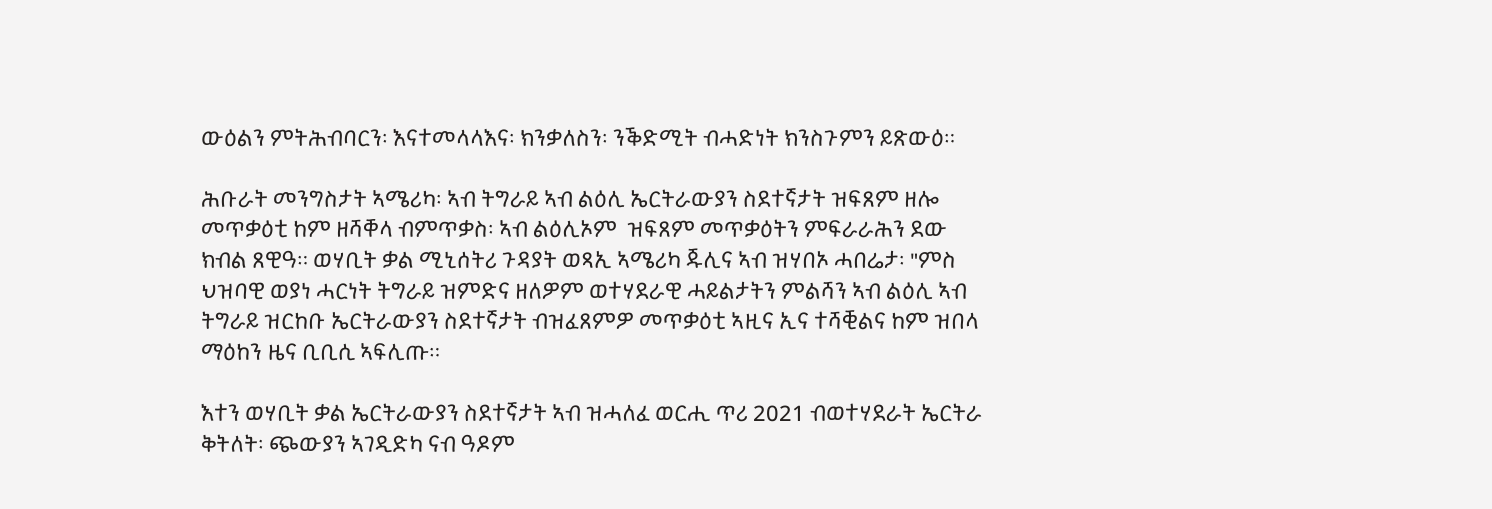ውዕልን ምትሕብባርን፡ እናተመላላእና፡ ክንቃለስን፡ ንቕድሚት ብሓድነት ክንስጉምን ይጽውዕ።

ሕቡራት መንግስታት ኣሜሪካ፡ ኣብ ትግራይ ኣብ ልዕሊ ኤርትራውያን ስደተኛታት ዝፍጸም ዘሎ መጥቃዕቲ ከም ዘሻቐላ ብምጥቃስ፡ ኣብ ልዕሊኦም  ዝፍጸም መጥቃዕትን ምፍራራሕን ደው ክብል ጸዊዓ። ወሃቢት ቃል ሚኒሰትሪ ጉዳያት ወጻኢ ኣሜሪካ ጁሊና ኣብ ዝሃበኦ ሓበሬታ፡ "ምስ ህዝባዊ ወያነ ሓርነት ትግራይ ዝምድና ዘለዎም ወተሃደራዊ ሓይልታትን ምልሻን ኣብ ልዕሊ ኣብ ትግራይ ዝርከቡ ኤርትራውያን ስደተኛታት ብዝፈጸምዎ መጥቃዕቲ ኣዚና ኢና ተሻቒልና ከም ዝበላ ማዕከን ዜና ቢቢሲ ኣፍሊጡ።

እተን ወሃቢት ቃል ኤርትራውያን ስደተኛታት ኣብ ዝሓለፈ ወርሒ ጥሪ 2021 ብወተሃደራት ኤርትራ ቅትለት፡ ጭውያን ኣገዲድካ ናብ ዓዶም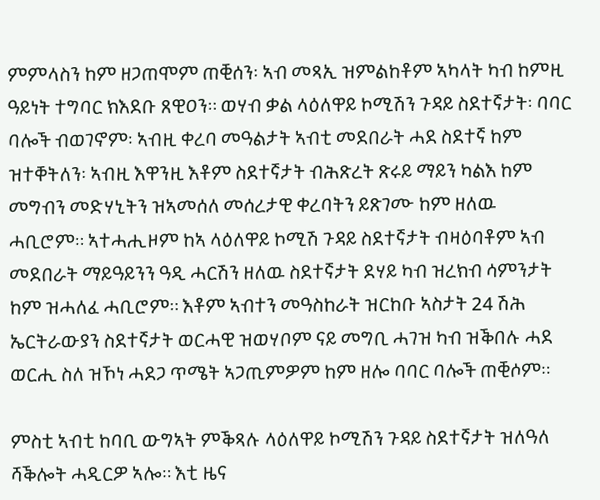ምምላስን ከም ዘጋጠሞም ጠቒሰን፡ ኣብ መጻኢ ዝምልከቶም ኣካላት ካብ ከምዚ ዓይነት ተግባር ክእደቡ ጸዊዐን። ወሃብ ቃል ላዕለዋይ ኮሚሽን ጉዳይ ስደተኛታት፡ ባባር ባሎች ብወገኖም፡ ኣብዚ ቀረባ መዓልታት ኣብቲ መደበራት ሓደ ስደተኛ ከም ዝተቐትለን፡ ኣብዚ እዋንዚ እቶም ስደተኛታት ብሕጽረት ጽሩይ ማይን ካልእ ከም መግብን መድሃኒትን ዝኣመሰለ መሰረታዊ ቀረባትን ይጽገሙ ከም ዘለዉ ሓቢሮም። ኣተሓሒዞም ከኣ ላዕለዋይ ኮሚሽ ጉዳይ ስደተኛታት ብዛዕባቶም ኣብ መደበራት ማይዓይንን ዓዲ ሓርሽን ዘለዉ ስደተኛታት ደሃይ ካብ ዝረክብ ሳምንታት ከም ዝሓለፈ ሓቢሮም። እቶም ኣብተን መዓስከራት ዝርከቡ ኣስታት 24 ሽሕ ኤርትራውያን ስደተኛታት ወርሓዊ ዝወሃቦም ናይ መግቢ ሓገዝ ካብ ዝቕበሉ ሓደ ወርሒ ስለ ዝኾነ ሓደጋ ጥሜት ኣጋጢምዎም ከም ዘሎ ባባር ባሎች ጠቒሶም።

ምስቲ ኣብቲ ከባቢ ውግኣት ምቕጻሉ ላዕለዋይ ኮሚሽን ጉዳይ ስደተኛታት ዝለዓለ ሻቕሎት ሓዲርዎ ኣሎ። እቲ ዜና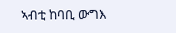ኣብቲ ከባቢ ውግእ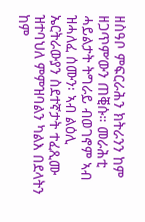ዘስዓቦ ምፍርራሕን ክትራንን ከም ዘጋጥም’ውን ጠቒሱ። መራሕቲ ሓይልታት ትግራይ ብወገኖም ኣብ ዝሓለፈ ሰሙን፡ ኣብ ልዕሊ ኤርትራውያን ስደተኛታት ተፈጺሙ ዝተባህለ ምምዝባልን ካልእ በደላትን ከም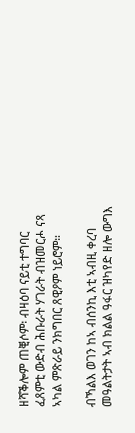ዘሻቕሎም ጠቒሶም፡ ብዛዕባ ናይቲ ተግባር ፈጸምቲ ውድብ ሕቡራት ሃገራት ብዝመርሖ ናጻ ኣካል ምጽራይ ንክግበር ጸዊዖም ነይሮም።

ብኻልእ ወገን ከኣ ብሰንኪ እቲ ኣብዚ ቀረባ መዓልትታት ኣብ ክልል ዓፋር ዝካየድ ዘሎ ውግእ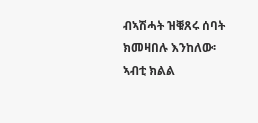ብኣሽሓት ዝቑጸሩ ሰባት ክመዛበሉ እንከለው፡ ኣብቲ ክልል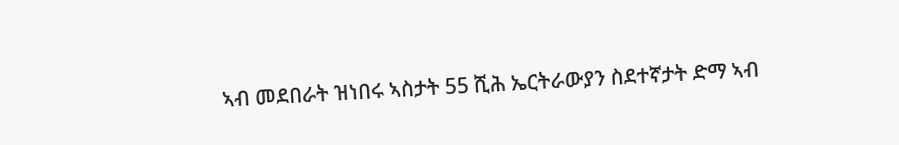ኣብ መደበራት ዝነበሩ ኣስታት 55 ሺሕ ኤርትራውያን ስደተኛታት ድማ ኣብ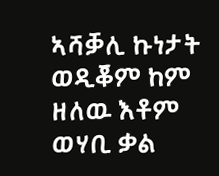ኣሻቓሊ ኩነታት ወዲቖም ከም ዘለዉ እቶም ወሃቢ ቃል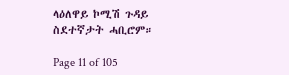ላዕለዋይ ኮሚሽ ጉዳይ ስደተኛታት ሓቢሮም።

Page 11 of 105